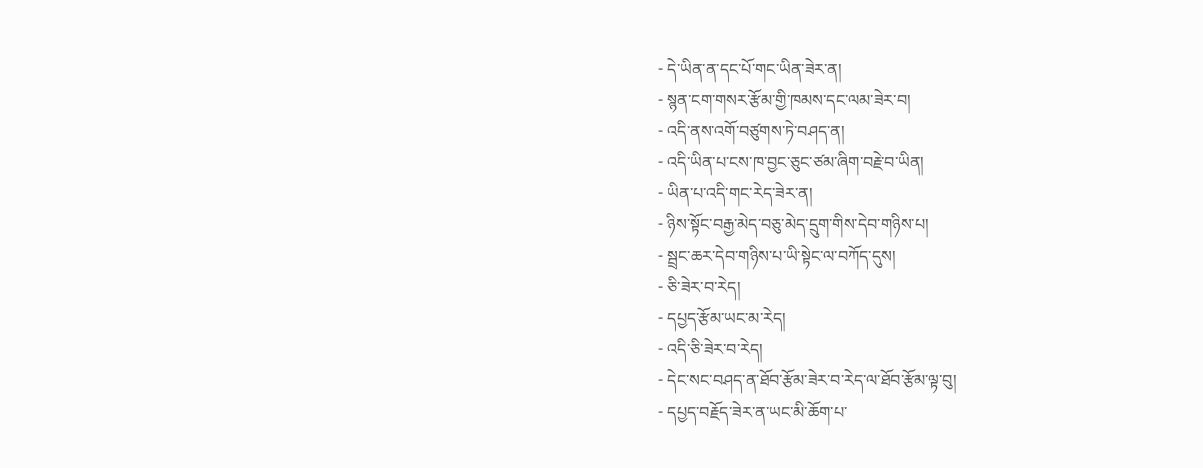- དེ་ཡིན་ན་དང་པོ་གང་ཡིན་ཟེར་ན།
- སྙན་ངག་གསར་རྩོམ་གྱི་ཁམས་དང་ལམ་ཟེར་བ།
- འདི་ནས་འགོ་བཙུགས་ཏེ་བཤད་ན།
- འདི་ཡིན་པ་ངས་ཁ་བྱང་ཅུང་ཙམ་ཞིག་བརྗེ་བ་ཡིན།
- ཡིན་པ་འདི་གང་རེད་ཟེར་ན།
- ཉིས་སྟོང་བརྒྱ་མེད་བཅུ་མེད་དྲུག་གིས་དེབ་གཉིས་པ།
- སྦྲང་ཆར་དེབ་གཉིས་པ་ཡི་སྟེང་ལ་བཀོད་དུས།
- ཅི་ཟེར་བ་རེད།
- དཔྱད་རྩོམ་ཡང་མ་རེད།
- འདི་ཅི་ཟེར་བ་རེད།
- དེང་སང་བཤད་ན་ཐོབ་རྩོམ་ཟེར་བ་རེད་ལ་ཐོབ་རྩོམ་ལྟ་བུ།
- དཔྱད་བརྗོད་ཟེར་ན་ཡང་མི་ཆོག་པ་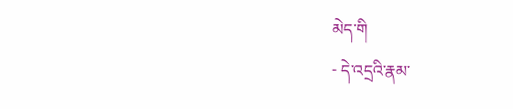མེད་གི
- དེ་འདྲའི་རྣམ་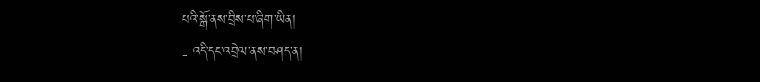པའི་སྒོ་ནས་བྲིས་པ་ཞིག་ཡིན།
- འདི་དང་འབྲེལ་ནས་བཤད་ན།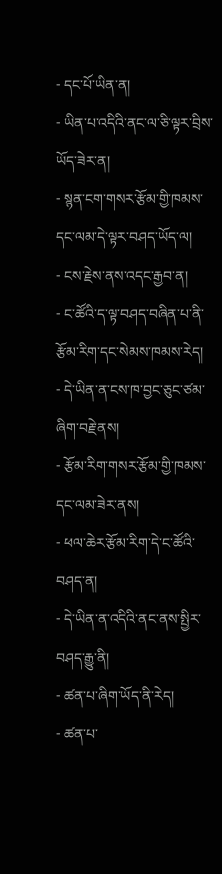- དང་པོ་ཡིན་ན།
- ཡིན་པ་འདིའི་ནང་ལ་ཅི་ལྟར་བྲིས་ཡོད་ཟེར་ན།
- སྙན་ངག་གསར་རྩོམ་གྱི་ཁམས་དང་ལམ་དེ་ལྟར་བཤད་ཡོད་ལ།
- ངས་རྗེས་ནས་འདང་རྒྱབ་ན།
- ང་ཚོའི་ད་ལྟ་བཤད་བཞིན་པ་ནི་རྩོམ་རིག་དང་སེམས་ཁམས་རེད།
- དེ་ཡིན་ན་ངས་ཁ་བྱང་ཅུང་ཙམ་ཞིག་བརྗེ་ནས།
- རྩོམ་རིག་གསར་རྩོམ་གྱི་ཁམས་དང་ལམ་ཟེར་ནས།
- ཕལ་ཆེར་རྩོམ་རིག་དེ་ང་ཚོའི་བཤད་ན།
- དེ་ཡིན་ན་འདིའི་ནང་ནས་སྤྱིར་བཤད་རྒྱུ་ནི།
- ཚན་པ་ཞིག་ཡོད་ནི་རེད།
- ཚན་པ་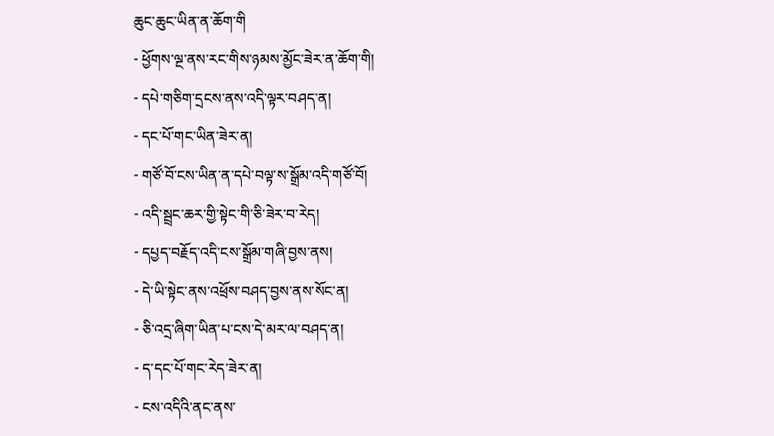ཆུང་ཆུང་ཡིན་ན་ཆོག་གི
- ཕྱོགས་ལྔ་ནས་རང་གིས་ཉམས་མྱོང་ཟེར་ན་ཆོག་གི།
- དཔེ་གཅིག་དྲངས་ནས་འདི་ལྟར་བཤད་ན།
- དང་པོ་གང་ཡིན་ཟེར་ན།
- གཙོ་བོ་ངས་ཡིན་ན་དཔེ་བལྟ་ས་སྒྲོམ་འདི་གཙོ་བོ།
- འདི་སྦྲང་ཆར་གྱི་སྟེང་གི་ཅི་ཟེར་བ་རེད།
- དཔྱད་བརྗོད་འདི་ངས་སྒྲོམ་གཞི་བྱས་ནས།
- དེ་ཡི་སྟེང་ནས་འཕྲོས་བཤད་བྱས་ནས་སོང་ན།
- ཅི་འདྲ་ཞིག་ཡིན་པ་ངས་དེ་མར་ལ་བཤད་ན།
- ད་དང་པོ་གང་རེད་ཟེར་ན།
- ངས་འདིའི་ནང་ནས་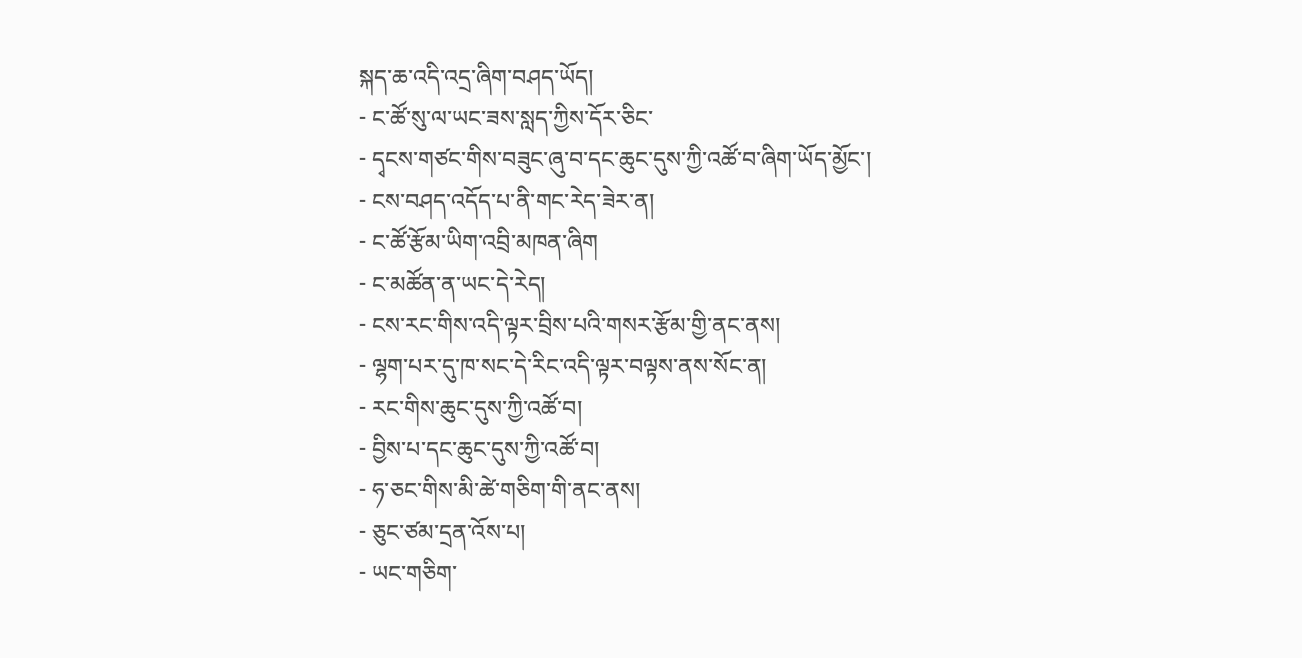སྐད་ཆ་འདི་འདྲ་ཞིག་བཤད་ཡོད།
- ང་ཚོ་སུ་ལ་ཡང་ཟས་སླད་ཀྱིས་དོར་ཅིང་
- དྭངས་གཙང་གིས་བཟུང་ཞུ་བ་དང་ཆུང་དུས་ཀྱི་འཚོ་བ་ཞིག་ཡོད་མྱོང་།
- ངས་བཤད་འདོད་པ་ནི་གང་རེད་ཟེར་ན།
- ང་ཚོ་རྩོམ་ཡིག་འབྲི་མཁན་ཞིག
- ང་མཚོན་ན་ཡང་དེ་རེད།
- ངས་རང་གིས་འདི་ལྟར་བྲིས་པའི་གསར་རྩོམ་གྱི་ནང་ནས།
- ལྷག་པར་དུ་ཁ་སང་དེ་རིང་འདི་ལྟར་བལྟས་ནས་སོང་ན།
- རང་གིས་ཆུང་དུས་ཀྱི་འཚོ་བ།
- བྱིས་པ་དང་ཆུང་དུས་ཀྱི་འཚོ་བ།
- ཧ་ཅང་གིས་མི་ཚེ་གཅིག་གི་ནང་ནས།
- ཅུང་ཙམ་དྲན་འོས་པ།
- ཡང་གཅིག་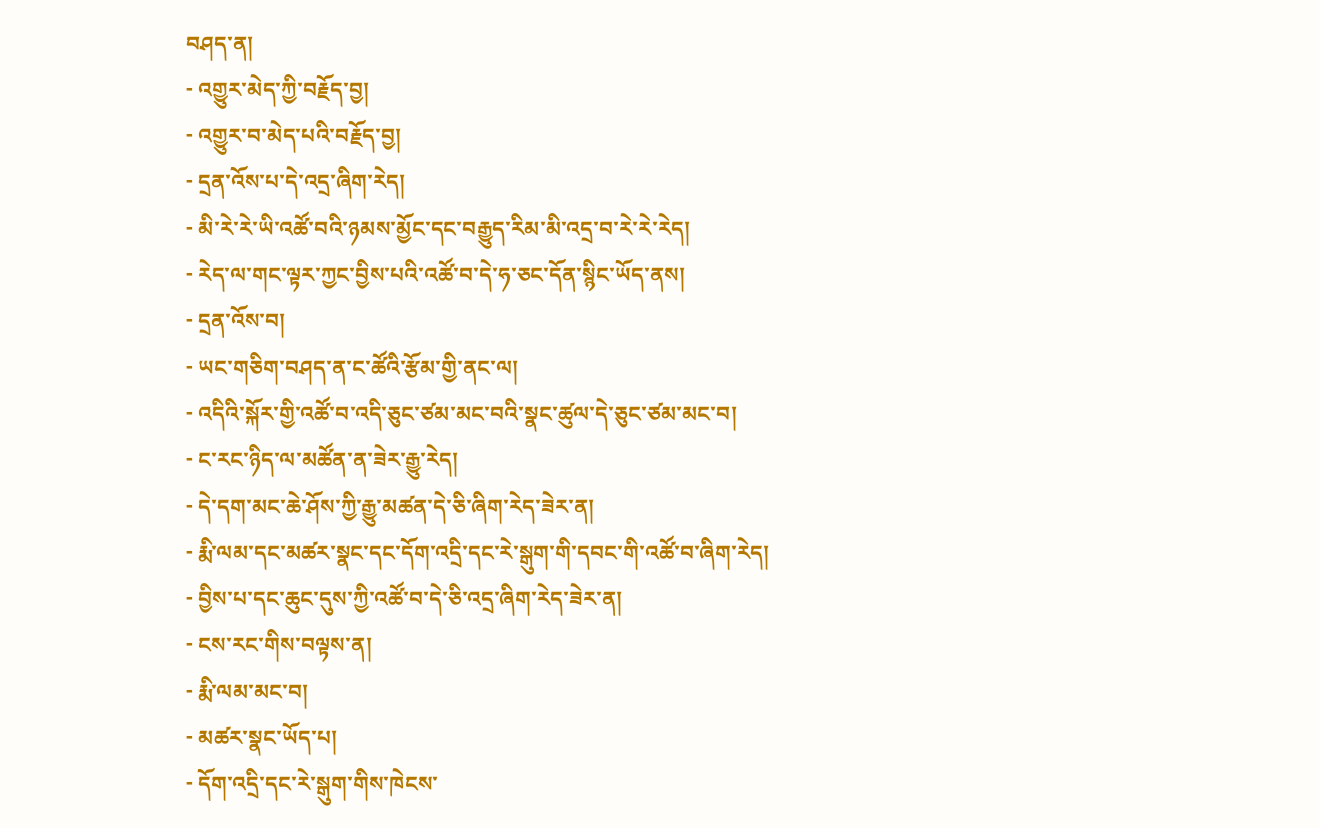བཤད་ན།
- འགྱུར་མེད་ཀྱི་བརྗོད་བྱ།
- འགྱུར་བ་མེད་པའི་བརྗོད་བྱ།
- དྲན་འོས་པ་དེ་འདྲ་ཞིག་རེད།
- མི་རེ་རེ་ཡི་འཚོ་བའི་ཉམས་མྱོང་དང་བརྒྱུད་རིམ་མི་འདྲ་བ་རེ་རེ་རེད།
- རེད་ལ་གང་ལྟར་ཀྱང་བྱིས་པའི་འཚོ་བ་དེ་ཧ་ཅང་དོན་སྙིང་ཡོད་ནས།
- དྲན་འོས་བ།
- ཡང་གཅིག་བཤད་ན་ང་ཚོའི་རྩོམ་གྱི་ནང་ལ།
- འདིའི་སྐོར་གྱི་འཚོ་བ་འདི་ཅུང་ཙམ་མང་བའི་སྣང་ཚུལ་དེ་ཅུང་ཙམ་མང་བ།
- ང་རང་ཉིད་ལ་མཚོན་ན་ཟེར་རྒྱུ་རེད།
- དེ་དག་མང་ཆེ་ཤོས་ཀྱི་རྒྱུ་མཚན་དེ་ཅི་ཞིག་རེད་ཟེར་ན།
- རྨི་ལམ་དང་མཚར་སྣང་དང་དོག་འདྲི་དང་རེ་སྒུག་གི་དབང་གི་འཚོ་བ་ཞིག་རེད།
- བྱིས་པ་དང་ཆུང་དུས་ཀྱི་འཚོ་བ་དེ་ཅི་འདྲ་ཞིག་རེད་ཟེར་ན།
- ངས་རང་གིས་བལྟས་ན།
- རྨི་ལམ་མང་བ།
- མཚར་སྣང་ཡོད་པ།
- དོག་འདྲི་དང་རེ་སྒུག་གིས་ཁེངས་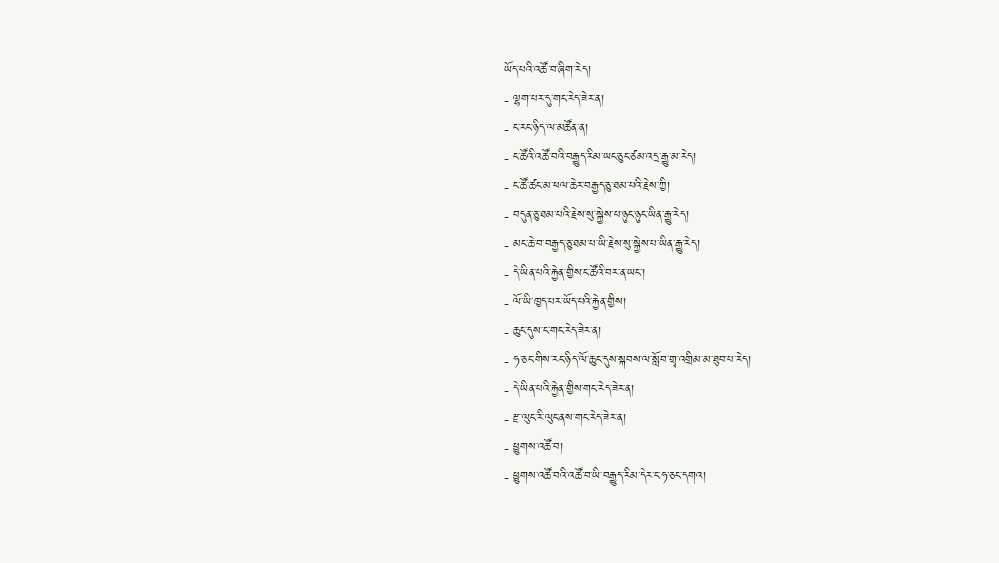ཡོད་པའི་འཚོ་བ་ཞིག་རེད།
- ལྷག་པར་དུ་གང་རེད་ཟེར་ན།
- ང་རང་ཉིད་ལ་མཚོན་ན།
- ང་ཚོའི་འཚོ་བའི་བརྒྱུད་རིམ་ཡང་ཅུང་ཙམ་འདྲ་རྒྱུ་མ་རེད།
- ང་ཚོ་ཚང་མ་ཕལ་ཆེར་བརྒྱད་ཅུ་ཐམ་པའི་རྗེས་ཀྱི།
- བདུན་ཅུ་ཐམ་པའི་རྗེས་སུ་སྐྱེས་པ་ཉུང་ཉུང་ཡིན་རྒྱུ་རེད།
- མང་ཆེ་བ་བརྒྱད་ཅུ་ཐམ་པ་ཡི་རྗེས་སུ་སྐྱེས་པ་ཡིན་རྒྱུ་རེད།
- དེ་ཡིན་པའི་རྐྱེན་གྱིས་ང་ཚོའི་བར་ན་ཡང་།
- ལོ་ཡི་ཁྱད་པར་ཡོད་པའི་རྐྱེན་གྱིས།
- ཆུང་དུས་ང་གང་རེད་ཟེར་ན།
- ཧ་ཅང་གིས་རང་ཉིད་ལོ་ཆུང་དུས་སྐབས་ལ་སློབ་གྲྭ་འགྲིམ་མ་ཐུབ་པ་རེད།
- དེ་ཡིན་པའི་རྐྱེན་གྱིས་གང་རེད་ཟེར་ན།
- རྫ་ལུང་རི་ལུང་ནས་གང་རེད་ཟེར་ན།
- ཕྱུགས་འཚོ་བ།
- ཕྱུགས་འཚོ་བའི་འཚོ་བ་ཡི་བརྒྱུད་རིམ་དེར་ང་ཧ་ཅང་དགའ།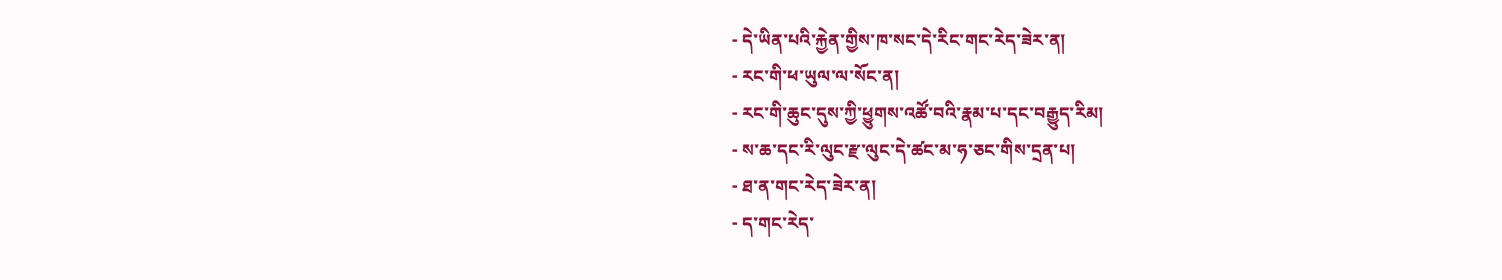- དེ་ཡིན་པའི་རྐྱེན་གྱིས་ཁ་སང་དེ་རིང་གང་རེད་ཟེར་ན།
- རང་གི་ཕ་ཡུལ་ལ་སོང་ན།
- རང་གི་ཆུང་དུས་ཀྱི་ཕྱུགས་འཚོ་བའི་རྣམ་པ་དང་བརྒྱུད་རིམ།
- ས་ཆ་དང་རི་ལུང་རྫ་ལུང་དེ་ཚང་མ་ཧ་ཅང་གིས་དྲན་པ།
- ཐ་ན་གང་རེད་ཟེར་ན།
- ད་གང་རེད་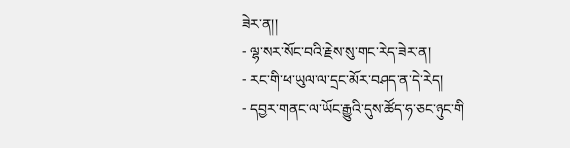ཟེར་ན།།
- ལྷ་སར་སོང་བའི་རྗེས་སུ་གང་རེད་ཟེར་ན།
- རང་གི་ཕ་ཡུལ་ལ་དྲང་མོར་བཤད་ན་དེ་རེད།
- དབྱར་གནང་ལ་ཡོང་རྒྱུའི་དུས་ཚོད་ཧ་ཅང་ཉུང་གི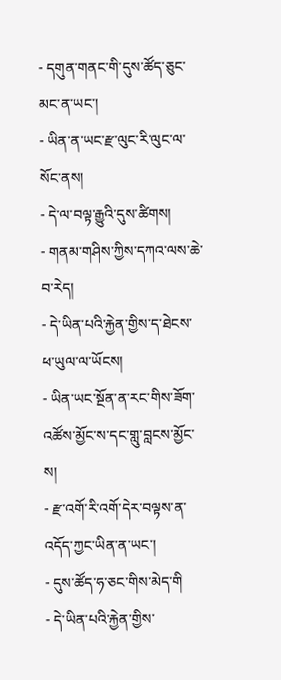- དགུན་གནང་གི་དུས་ཚོད་ཅུང་མང་ན་ཡང་།
- ཡིན་ན་ཡང་རྫ་ལུང་རི་ལུང་ལ་སོང་ནས།
- དེ་ལ་བལྟ་རྒྱུའི་དུས་ཚིགས།
- གནམ་གཤིས་ཀྱིས་དཀའ་ལས་ཆེ་བ་རེད།
- དེ་ཡིན་པའི་རྐྱེན་གྱིས་ད་ཐེངས་ཕ་ཡུལ་ལ་ཡོངས།
- ཡིན་ཡང་སྔོན་ན་རང་གིས་ཟོག་འཚོས་མྱོང་ས་དང་གླུ་བླངས་མྱོང་ས།
- རྫ་འགོ་རི་འགོ་དེར་བལྟས་ན་འདོད་ཀྱང་ཡིན་ན་ཡང་།
- དུས་ཚོད་ཧ་ཅང་གིས་མེད་གི
- དེ་ཡིན་པའི་རྐྱེན་གྱིས་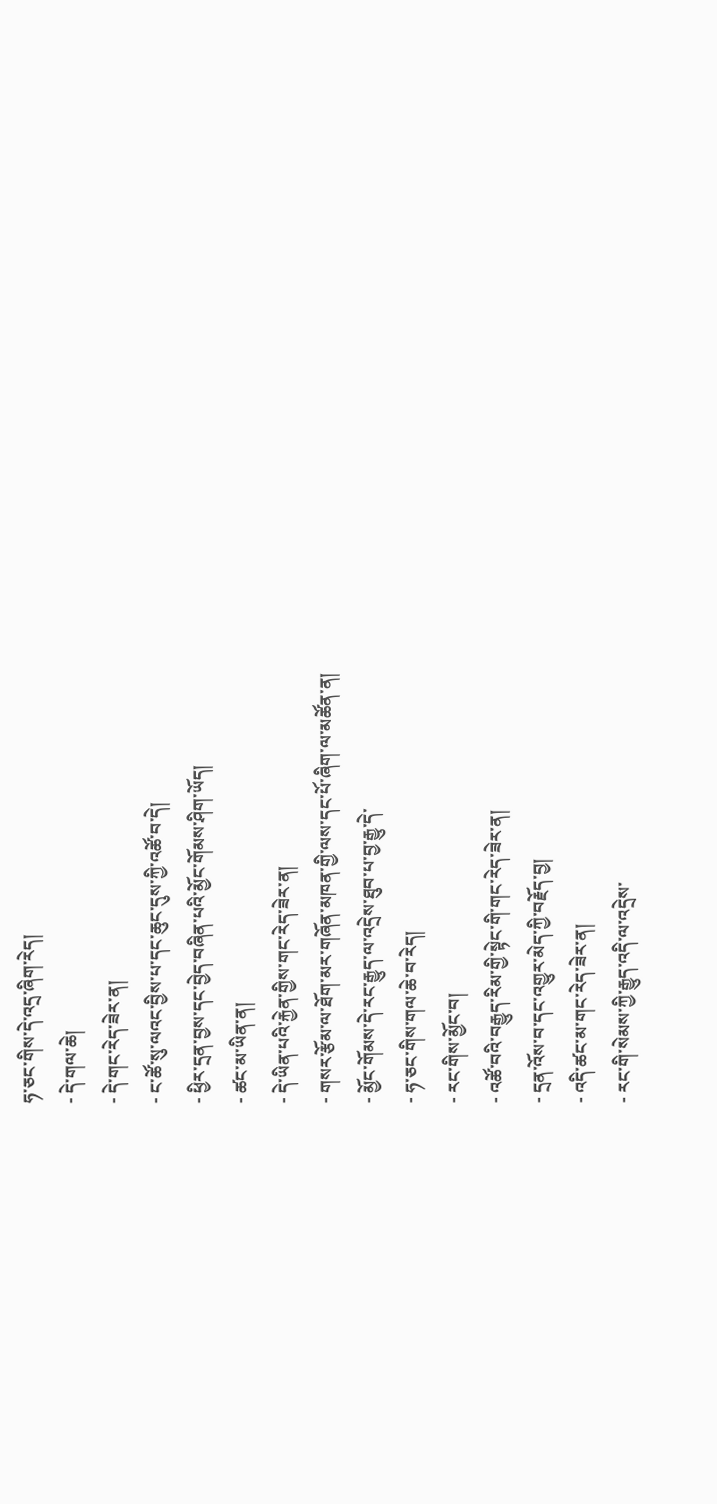ཧ་ཅང་གིས་དེ་འདྲ་ཞིག་རེད།
- དེ་གལ་ཆེ།
- དེ་གང་རེད་ཟེར་ན།
- ང་ཚོ་སུ་ལའང་བྱིས་པ་དང་ཆུང་དུས་ཀྱི་འཚོ་བ་དེ།
- ཕྱིར་དྲན་བྱས་དང་བྱེད་བཞིན་པའི་མྱོང་གོམས་ཤིག་ཡོད།
- ཚང་མ་ཡིན་ན།
- དེ་ཡིན་པའི་རྐྱེན་གྱིས་གང་རེད་ཟེར་ན།
- གསར་རྩོམ་ལ་ཐོག་མར་གཞོན་མཁན་གྱི་ལས་དང་པོ་ཞིག་ལ་མཚོན་ན།
- མྱོང་གོམས་དེ་རང་རྒྱུད་ལ་འདྲེས་ཐུབ་པ་བྱ་རྒྱུ་དེ་
- ཧ་ཅང་གིས་གལ་ཆེ་བ་རེད།
- རང་གིས་མྱོང་བ།
- འཚོ་བའི་བརྒྱུད་རིམ་གྱི་སྟེང་གི་གང་རེད་ཟེར་ན།
- དྲན་འོས་བ་དང་འགྱུར་མེད་ཀྱི་བརྗོད་བྱ།
- འདི་ཚང་མ་གང་རེད་ཟེར་ན།
- རང་གི་སེམས་ཀྱི་རྒྱུད་འདི་ལ་འདྲེས་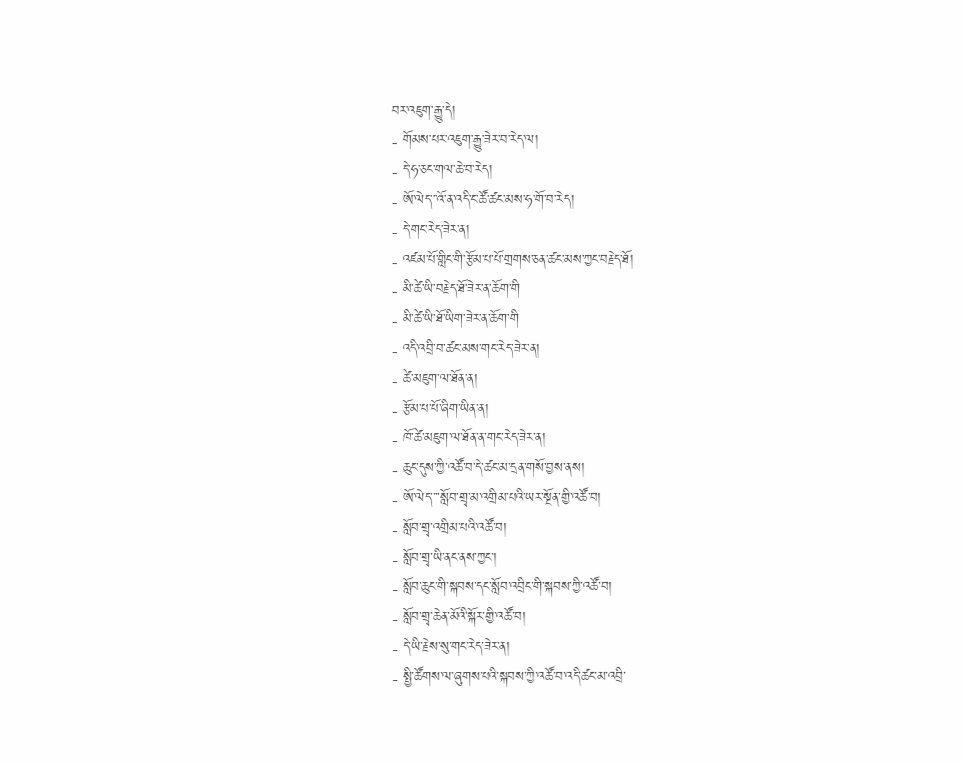བར་འཇུག་རྒྱུ་དེ།
- གོམས་པར་འཇུག་རྒྱུ་ཟེར་བ་རེད་ལ།
- དེ་ཧ་ཅང་གལ་ཆེ་བ་རེད།
- ཨོ་ལེད་་་འོ་ན་འདི་ང་ཚོ་ཚང་མས་ཧ་གོ་བ་རེད།
- དེ་གང་རེད་ཟེར་ན།
- འཛམ་པོ་གླིང་གི་རྩོམ་པ་པོ་གྲགས་ཅན་ཚང་མས་ཀྱང་བརྗེད་ཐོ།
- མི་ཚེ་ཡི་བརྗེད་ཐོ་ཟེར་ན་ཆོག་གི
- མི་ཚེ་ཡི་ཐོ་ཡིག་ཟེར་ན་ཆོག་གི
- འདི་འབྲི་བ་ཚང་མས་གང་རེད་ཟེར་ན།
- ཚེ་མཇུག་ལ་ཐོན་ན།
- རྩོམ་པ་པོ་ཞིག་ཡིན་ན།
- ཁོ་ཚེ་མཇུག་ལ་ཐོན་ན་གང་རེད་ཟེར་ན།
- ཆུང་དུས་ཀྱི་འཚོ་བ་དེ་ཚང་མ་དྲན་གསོ་བྱས་ནས།
- ཨོ་ལེད་་་་སློབ་གྲྭ་མ་འགྲིམ་པའི་ཡར་སྔོན་གྱི་འཚོ་བ།
- སློབ་གྲྭ་འགྲིམ་པའི་འཚོ་བ།
- སློབ་གྲྭ་ཡི་ནང་ནས་ཀྱང་།
- སློབ་ཆུང་གི་སྐབས་དང་སློབ་འབྲིང་གི་སྐབས་ཀྱི་འཚོ་བ།
- སློབ་གྲྭ་ཆེན་མོའི་སྐོར་གྱི་འཚོ་བ།
- དེ་ཡི་རྗེས་སུ་གང་རེད་ཟེར་ན།
- སྤྱི་ཚོགས་ལ་ཞུགས་པའི་སྐབས་ཀྱི་འཚོ་བ་འདི་ཚང་མ་འབྲི་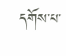དགོས་པ་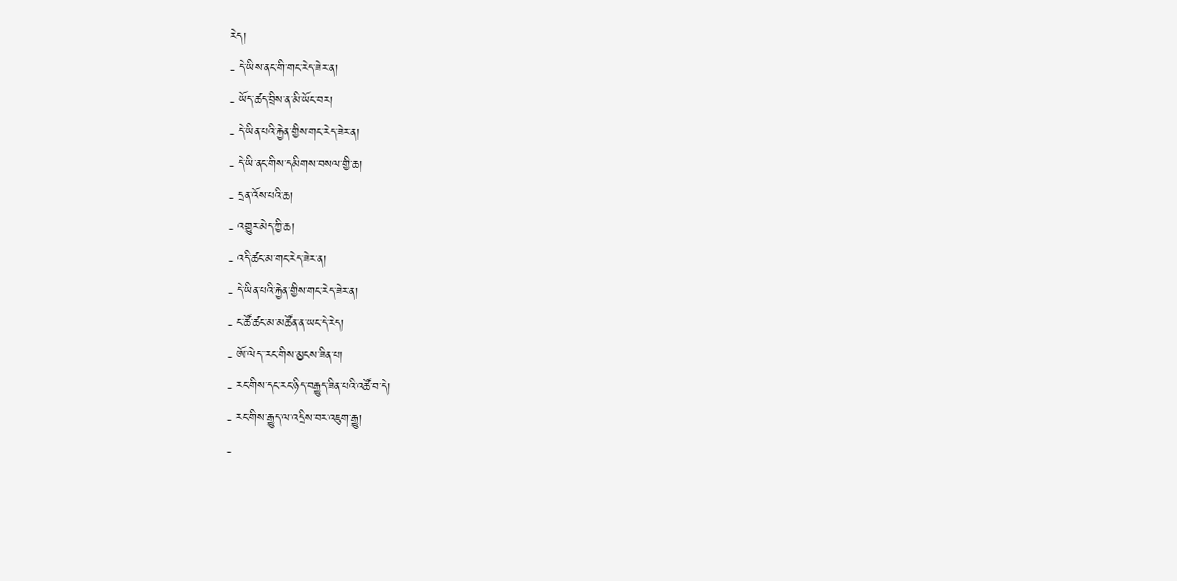རེད།
- དེ་ཡིས་ནང་གི་གང་རེད་ཟེར་ན།
- ཡོད་ཚད་བྲིས་ན་མི་ཡོང་བར།
- དེ་ཡིན་པའི་རྐྱེན་གྱིས་གང་རེད་ཟེར་ན།
- དེ་ཡི་ནང་གིས་དམིགས་བསལ་གྱི་ཆ།
- དྲན་འོས་པའི་ཆ།
- འགྱུར་མེད་ཀྱི་ཆ།
- འདི་ཚང་མ་གང་རེད་ཟེར་ན།
- དེ་ཡིན་པའི་རྐྱེན་གྱིས་གང་རེད་ཟེར་ན།
- ང་ཚོ་ཚང་མ་མཚོན་ན་ཡང་དེ་རེད།
- ཨོ་ལེད་་རང་གིས་མྱངས་ཟིན་པ།
- རང་གིས་དང་རང་ཉིད་བརྒྱུད་ཟིན་པའི་འཚོ་བ་དེ།
- རང་གིས་རྒྱུད་ལ་འདྲིས་བར་འཇུག་རྒྱུ།
-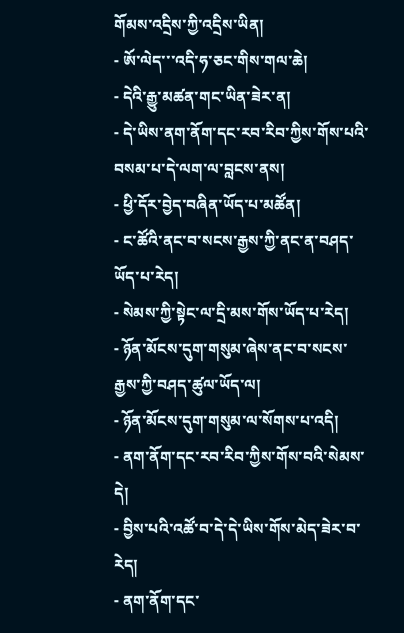གོམས་འདྲིས་ཀྱི་འདྲིས་ཡིན།
- ཨོ་ལེད་་་འདི་ཧ་ཅང་གིས་གལ་ཆེ།
- དེའི་རྒྱུ་མཚན་གང་ཡིན་ཟེར་ན།
- དེ་ཡིས་ནག་ནོག་དང་རབ་རིབ་ཀྱིས་གོས་པའི་བསམ་པ་དེ་ལག་ལ་བླངས་ནས།
- ཕྱི་དོར་བྱེད་བཞིན་ཡོད་པ་མཚོན།
- ང་ཚོའི་ནང་བ་སངས་རྒྱས་ཀྱི་ནང་ན་བཤད་ཡོད་པ་རེད།
- སེམས་ཀྱི་སྟེང་ལ་དྲི་མས་གོས་ཡོད་པ་རེད།
- ཉོན་མོངས་དུག་གསུམ་ཞེས་ནང་བ་སངས་རྒྱས་ཀྱི་བཤད་ཚུལ་ཡོད་ལ།
- ཉོན་མོངས་དུག་གསུམ་ལ་སོགས་པ་འདི།
- ནག་ནོག་དང་རབ་རིབ་ཀྱིས་གོས་བའི་སེམས་དེ།
- བྱིས་པའི་འཚོ་བ་དེ་དེ་ཡིས་གོས་མེད་ཟེར་བ་རེད།
- ནག་ནོག་དང་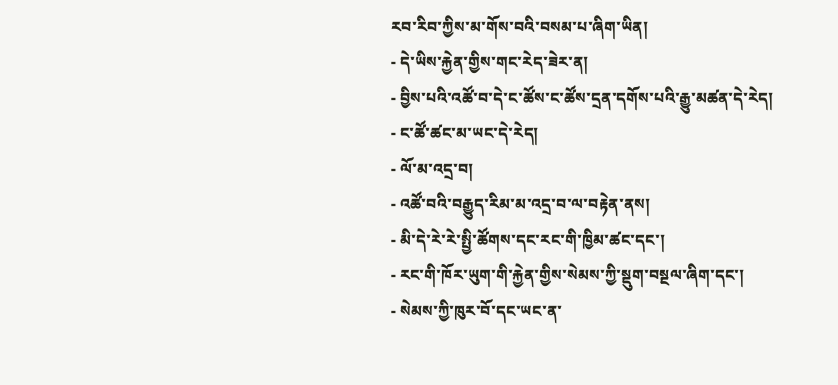རབ་རིབ་ཀྱིས་མ་གོས་བའི་བསམ་པ་ཞིག་ཡིན།
- དེ་ཡིས་རྐྱེན་གྱིས་གང་རེད་ཟེར་ན།
- བྱིས་པའི་འཚོ་བ་དེ་ང་ཚོས་ང་ཚོས་དྲན་དགོས་པའི་རྒྱུ་མཚན་དེ་རེད།
- ང་ཚོ་ཚང་མ་ཡང་དེ་རེད།
- ལོ་མ་འདྲ་བ།
- འཚོ་བའི་བརྒྱུད་རིམ་མ་འདྲ་བ་ལ་བརྟེན་ནས།
- མི་དེ་རེ་རེ་སྤྱི་ཚོགས་དང་རང་གི་ཁྱིམ་ཚང་དང་།
- རང་གི་ཁོར་ཡུག་གི་རྐྱེན་གྱིས་སེམས་ཀྱི་སྡུག་བསྔལ་ཞིག་དང་།
- སེམས་ཀྱི་ཁུར་བོ་དང་ཡང་ན་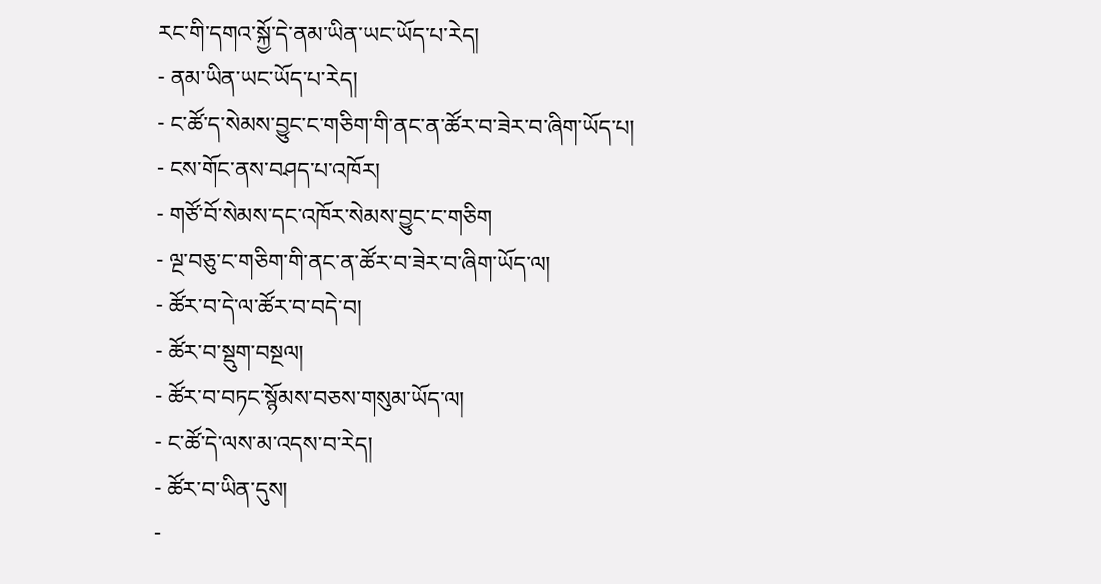རང་གི་དགའ་སྐྱོ་དེ་ནམ་ཡིན་ཡང་ཡོད་པ་རེད།
- ནམ་ཡིན་ཡང་ཡོད་པ་རེད།
- ང་ཚོ་ད་སེམས་བྱུང་ང་གཅིག་གི་ནང་ན་ཚོར་བ་ཟེར་བ་ཞིག་ཡོད་པ།
- ངས་གོང་ནས་བཤད་པ་འཁོར།
- གཙོ་བོ་སེམས་དང་འཁོར་སེམས་བྱུང་ང་གཅིག
- ལྔ་བཅུ་ང་གཅིག་གི་ནང་ན་ཚོར་བ་ཟེར་བ་ཞིག་ཡོད་ལ།
- ཚོར་བ་དེ་ལ་ཚོར་བ་བདེ་བ།
- ཚོར་བ་སྡུག་བསྔལ།
- ཚོར་བ་བཏང་སྙོམས་བཅས་གསུམ་ཡོད་ལ།
- ང་ཚོ་དེ་ལས་མ་འདས་བ་རེད།
- ཚོར་བ་ཡིན་དུས།
-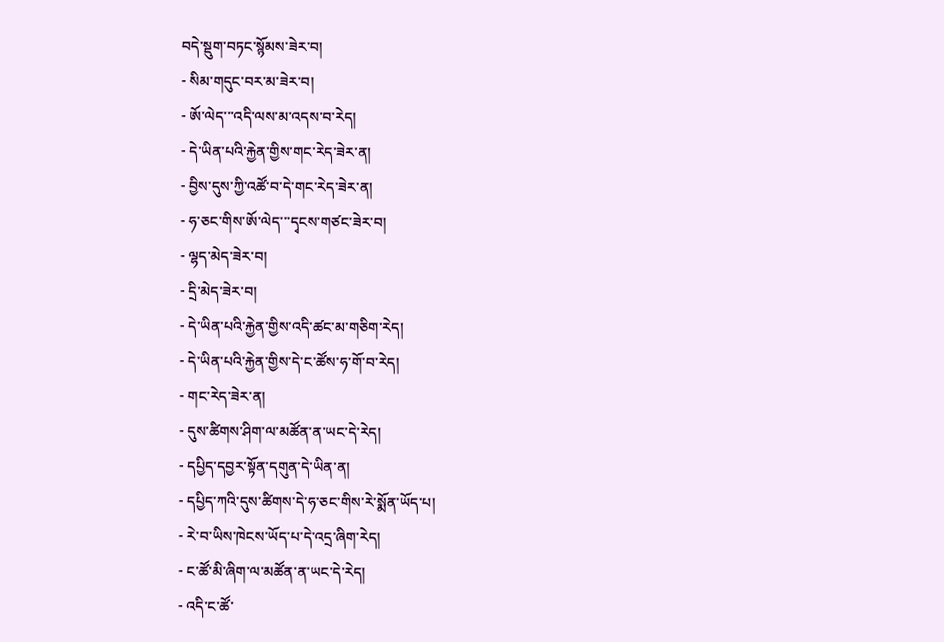བདེ་སྡུག་བཏང་སྙོམས་ཟེར་བ།
- སིམ་གདུང་བར་མ་ཟེར་བ།
- ཨོ་ལེད་་་འདི་ལས་མ་འདས་བ་རེད།
- དེ་ཡིན་པའི་རྐྱེན་གྱིས་གང་རེད་ཟེར་ན།
- བྱིས་དུས་ཀྱི་འཚོ་བ་དེ་གང་རེད་ཟེར་ན།
- ཧ་ཅང་གིས་ཨོ་ལེད་་་དྭངས་གཙང་ཟེར་བ།
- ལྷད་མེད་ཟེར་བ།
- དྲི་མེད་ཟེར་བ།
- དེ་ཡིན་པའི་རྐྱེན་གྱིས་འདི་ཚང་མ་གཅིག་རེད།
- དེ་ཡིན་པའི་རྐྱེན་གྱིས་དེ་ང་ཚོས་ཧ་གོ་བ་རེད།
- གང་རེད་ཟེར་ན།
- དུས་ཚིགས་ཤིག་ལ་མཚོན་ན་ཡང་དེ་རེད།
- དཔྱིད་དབྱར་སྟོན་དགུན་དེ་ཡིན་ན།
- དཔྱིད་ཀའི་དུས་ཚིགས་དེ་ཧ་ཅང་གིས་རེ་སྨོན་ཡོད་པ།
- རེ་བ་ཡིས་ཁེངས་ཡོད་པ་དེ་འདྲ་ཞིག་རེད།
- ང་ཚོ་མི་ཞིག་ལ་མཚོན་ན་ཡང་དེ་རེད།
- འདི་ང་ཚོ་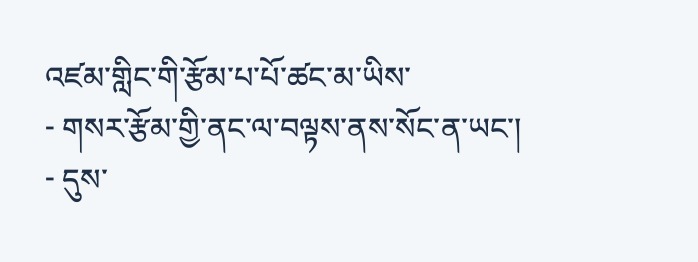འཛམ་གླིང་གི་རྩོམ་པ་པོ་ཚང་མ་ཡིས་
- གསར་རྩོམ་གྱི་ནང་ལ་བལྟས་ནས་སོང་ན་ཡང་།
- དུས་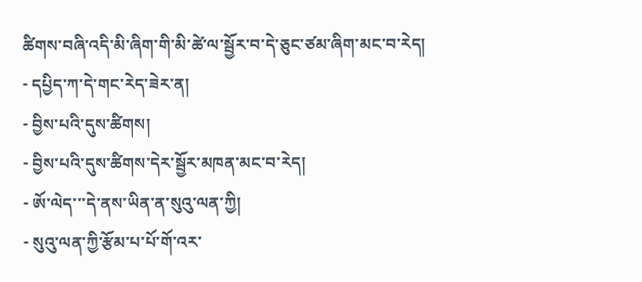ཚིགས་བཞི་འདི་མི་ཞིག་གི་མི་ཚེ་ལ་སྦྱོར་བ་དེ་ཅུང་ཙམ་ཞིག་མང་བ་རེད།
- དཔྱིད་ཀ་དེ་གང་རེད་ཟེར་ན།
- བྱིས་པའི་དུས་ཚིགས།
- བྱིས་པའི་དུས་ཚིགས་དེར་སྦྱོར་མཁན་མང་བ་རེད།
- ཨོ་ལེད་་་དེ་ནས་ཡིན་ན་སུའུ་ལན་ཀྱི།
- སུའུ་ལན་ཀྱི་རྩོམ་པ་པོ་གོ་འར་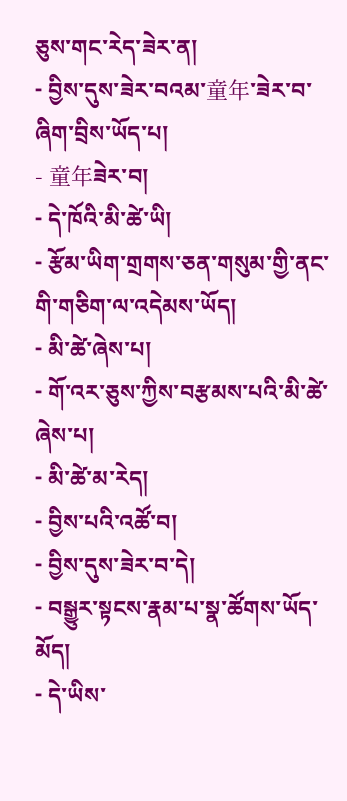ཅུས་གང་རེད་ཟེར་ན།
- བྱིས་དུས་ཟེར་བའམ་童年་ཟེར་བ་ཞིག་བྲིས་ཡོད་པ།
- 童年ཟེར་བ།
- དེ་ཁོའི་མི་ཚེ་ཡི།
- རྩོམ་ཡིག་གྲགས་ཅན་གསུམ་གྱི་ནང་གི་གཅིག་ལ་འདེམས་ཡོད།
- མི་ཚེ་ཞེས་པ།
- གོ་འར་ཅུས་ཀྱིས་བརྩམས་པའི་མི་ཚེ་ཞེས་པ།
- མི་ཚེ་མ་རེད།
- བྱིས་པའི་འཚོ་བ།
- བྱིས་དུས་ཟེར་བ་དེ།
- བསྒྱུར་སྟངས་རྣམ་པ་སྣ་ཚོགས་ཡོད་མོད།
- དེ་ཡིས་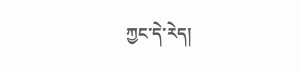ཀྱང་དེ་རེད།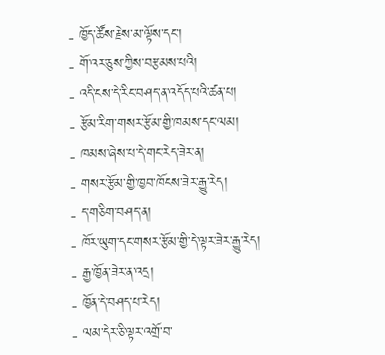- ཁྱོད་ཚོས་རྗེས་མ་ལྟོས་དང་།
- གོ་འར་ཅུས་ཀྱིས་བརྩམས་པའི།
- འདི་ངས་དེ་རིང་བཤད་ན་འདོད་པའི་ཚན་པ།
- རྩོམ་རིག་གསར་རྩོམ་གྱི་ཁམས་དང་ལམ།
- ཁམས་ཞེས་པ་དེ་གང་རེད་ཟེར་ན།
- གསར་རྩོམ་གྱི་ཁྱབ་ཁོངས་ཟེར་རྒྱུ་རེད།
- ད་གཅིག་བཤད་ན།
- ཁོར་ཡུག་དང་གསར་རྩོམ་གྱི་དེ་ལྟར་ཟེར་རྒྱུ་རེད།
- རྒྱ་ཁྱོན་ཟེར་ན་འདྲ།
- ཁྱོན་དེ་བཤད་པ་རེད།
- ལམ་དེར་ཅི་ལྟར་འགྲོ་བ་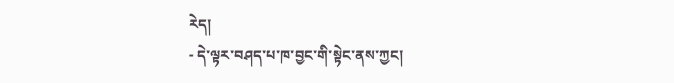རེད།
- དེ་ལྟར་བཤད་པ་ཁ་བྱང་གི་སྟེང་ནས་ཀྱང།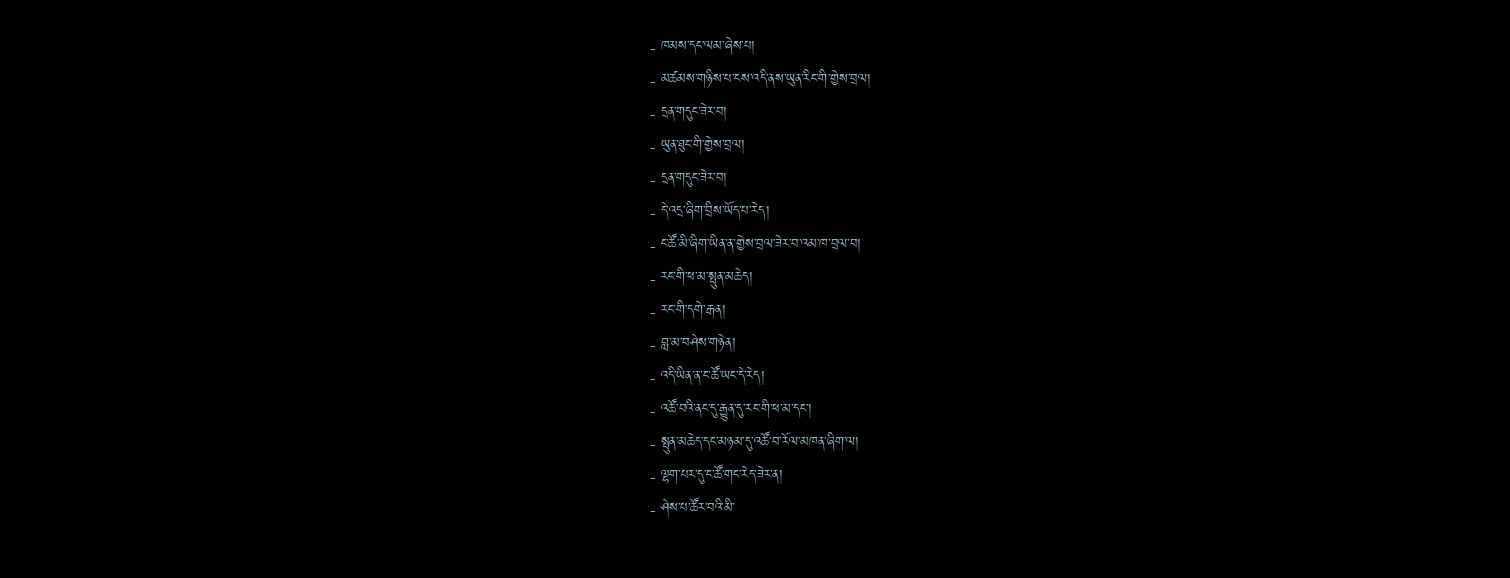- ཁམས་དང་ལམ་ཞེས་པ།
- མཚམས་གཉིས་པ་ངས་འདི་ནས་ཡུན་རིང་གི་གྱེས་བྲལ།
- དྲན་གདུང་ཟེར་བ།
- ཡུན་ཐུང་གི་གྱེས་བྲལ།
- དྲན་གདུང་ཟེར་བ།
- དེ་འདྲ་ཞིག་བྲིས་ཡོད་པ་རེད།
- ང་ཚོ་མི་ཞིག་ཡིན་ན་གྱེས་བྲལ་ཟེར་བ་འམ་ཁ་བྲལ་བ།
- རང་གི་ཕ་མ་སྤུན་མཆེད།
- རང་གི་དགེ་རྒན།
- བླ་མ་བཤེས་གཉེན།
- འདི་ཡིན་ན་ང་ཚོ་ཡང་དེ་རེད།
- འཚོ་བའི་ནང་དུ་རྒྱུན་དུ་རང་གི་ཕ་མ་དང་།
- སྤུན་མཆེད་དང་མཉམ་དུ་འཚོ་བ་རོལ་མཁན་ཞིག་ལ།
- ལྷག་པར་དུ་ང་ཚོ་གང་རེད་ཟེར་ན།
- ཤེས་པ་ཚོར་བའི་མི་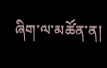ཞིག་ལ་མཚོན་ན།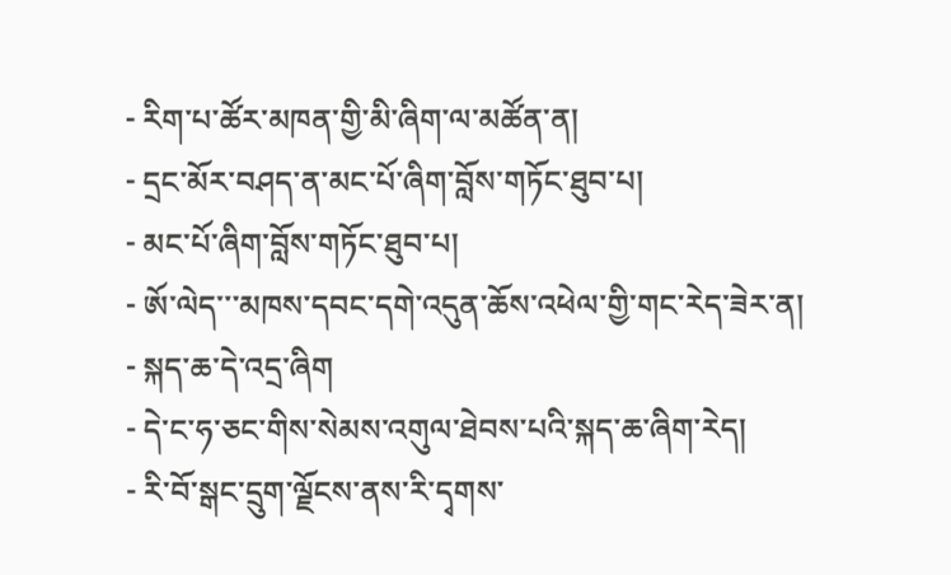- རིག་པ་ཚོར་མཁན་གྱི་མི་ཞིག་ལ་མཚོན་ན།
- དྲང་མོར་བཤད་ན་མང་པོ་ཞིག་བློས་གཏོང་ཐུབ་པ།
- མང་པོ་ཞིག་བློས་གཏོང་ཐུབ་པ།
- ཨོ་ལེད་་་མཁས་དབང་དགེ་འདུན་ཆོས་འཕེལ་གྱི་གང་རེད་ཟེར་ན།
- སྐད་ཆ་དེ་འདྲ་ཞིག
- དེ་ང་ཧ་ཅང་གིས་སེམས་འགུལ་ཐེབས་པའི་སྐད་ཆ་ཞིག་རེད།
- རི་བོ་སྒང་དྲུག་ལྗོངས་ནས་རི་དྭགས་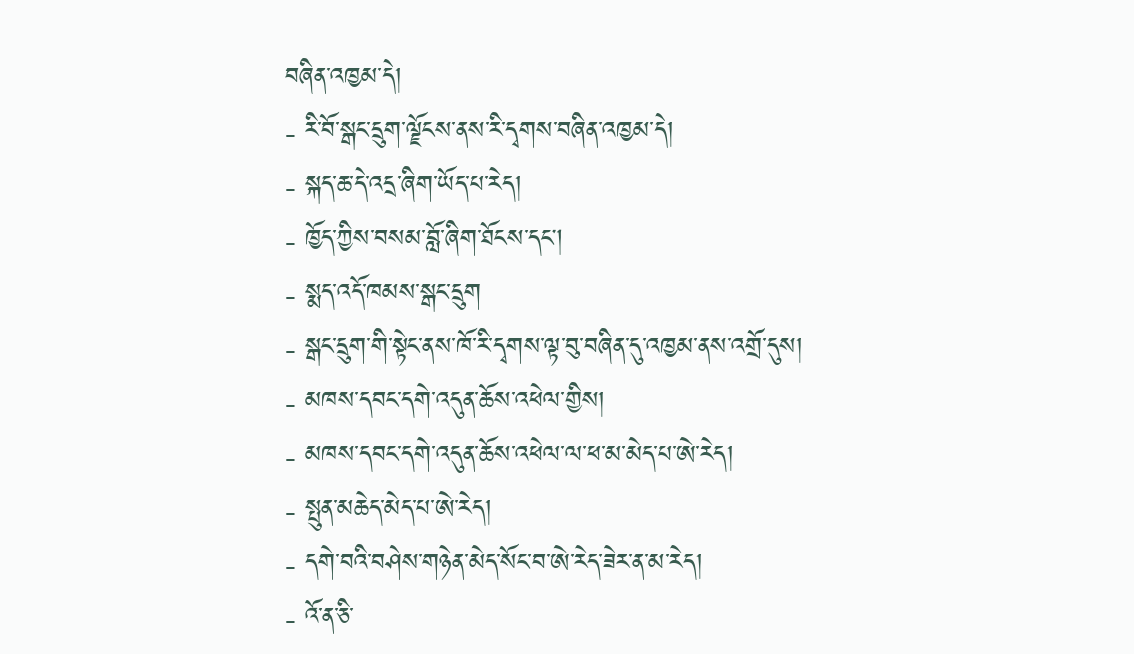བཞིན་འཁྱམ་དེ།
- རི་བོ་སྒང་དྲུག་ལྗོངས་ནས་རི་དྭགས་བཞིན་འཁྱམ་དེ།
- སྐད་ཆ་དེ་འདྲ་ཞིག་ཡོད་པ་རེད།
- ཁྱོད་ཀྱིས་བསམ་བློ་ཞིག་ཐོངས་དང།
- སྨད་འདོ་ཁམས་སྒང་དྲུག
- སྒང་དྲུག་གི་སྟེང་ནས་ཁོ་རི་དྭགས་ལྟ་བུ་བཞིན་དུ་འཁྱམ་ནས་འགྲོ་དུས།
- མཁས་དབང་དགེ་འདུན་ཆོས་འཕེལ་གྱིས།
- མཁས་དབང་དགེ་འདུན་ཆོས་འཕེལ་ལ་ཕ་མ་མེད་པ་ཨེ་རེད།
- སྤུན་མཆེད་མེད་པ་ཨེ་རེད།
- དགེ་བའི་བཤེས་གཉེན་མེད་སོང་བ་ཨེ་རེད་ཟེར་ན་མ་རེད།
- འོ་ན་ཅི་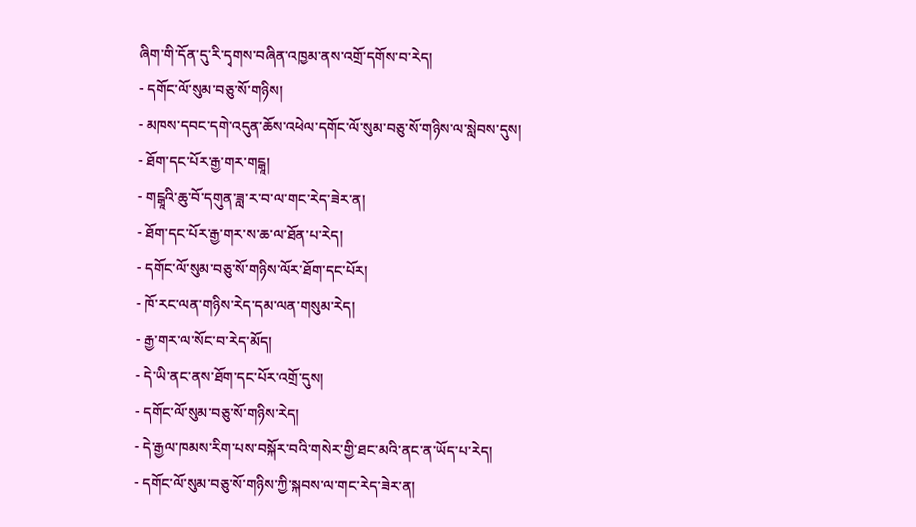ཞིག་གི་དོན་དུ་རི་དྭགས་བཞིན་འཁྱམ་ནས་འགྲོ་དགོས་བ་རེད།
- དགོང་ལོ་སུམ་བཅུ་སོ་གཉིས།
- མཁས་དབང་དགེ་འདུན་ཆོས་འཕེལ་དགོང་ལོ་སུམ་བཅུ་སོ་གཉིས་ལ་སླེབས་དུས།
- ཐོག་དང་པོར་རྒྱ་གར་གངྒཱ།
- གངྒཱའི་ཆུ་བོ་དགུན་ཟླ་ར་བ་ལ་གང་རེད་ཟེར་ན།
- ཐོག་དང་པོར་རྒྱ་གར་ས་ཆ་ལ་ཐོན་པ་རེད།
- དགོང་ལོ་སུམ་བཅུ་སོ་གཉིས་ལོར་ཐོག་དང་པོར།
- ཁོ་རང་ལན་གཉིས་རེད་དམ་ལན་གསུམ་རེད།
- རྒྱ་གར་ལ་སོང་བ་རེད་མོད།
- དེ་ཡི་ནང་ནས་ཐོག་དང་པོར་འགྲོ་དུས།
- དགོང་ལོ་སུམ་བཅུ་སོ་གཉིས་རེད།
- དེ་རྒྱལ་ཁམས་རིག་པས་བསྐོར་བའི་གསེར་གྱི་ཐང་མའི་ནང་ན་ཡོད་པ་རེད།
- དགོང་ལོ་སུམ་བཅུ་སོ་གཉིས་ཀྱི་སྐབས་ལ་གང་རེད་ཟེར་ན།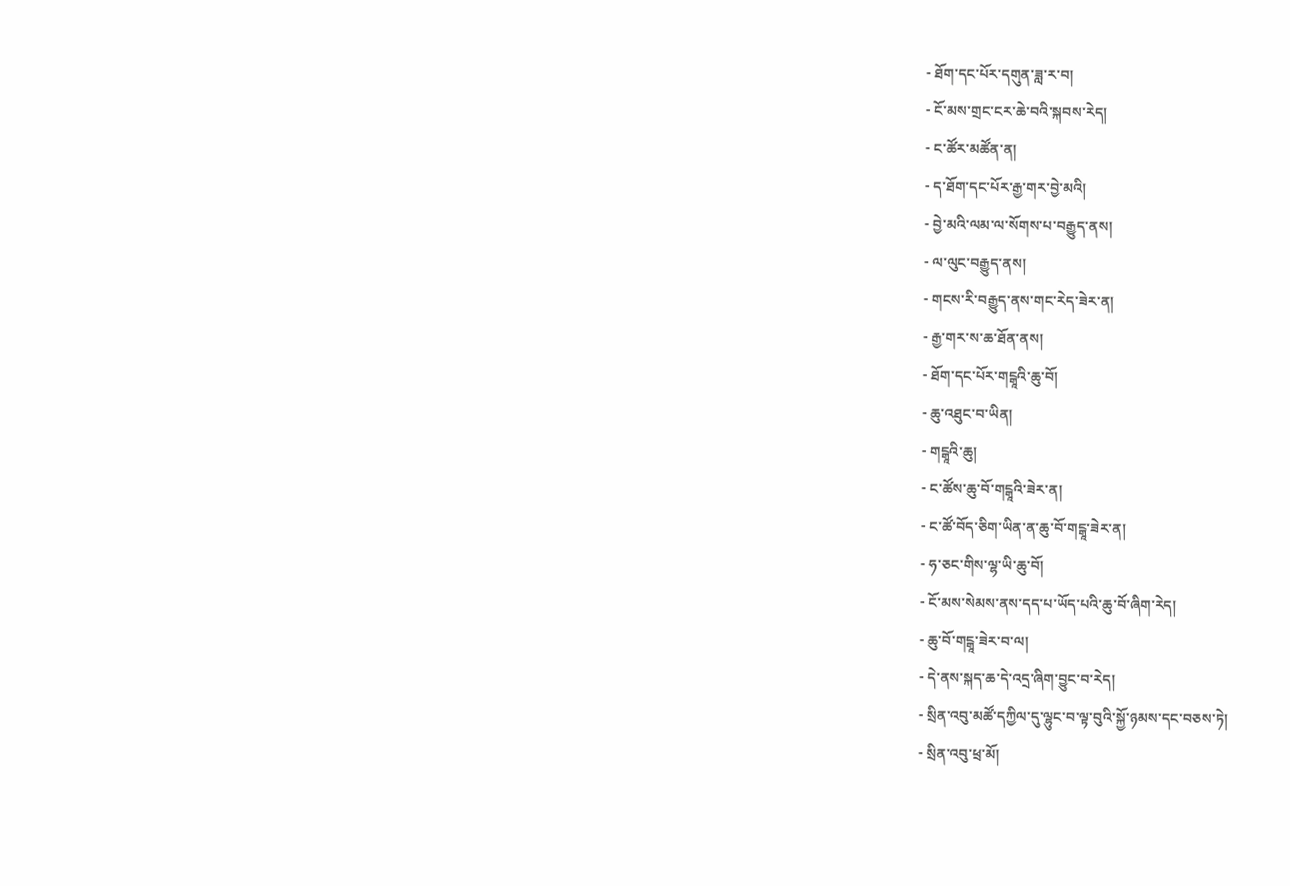- ཐོག་དང་པོར་དགུན་ཟླ་ར་བ།
- ངོ་མས་གྲང་ངར་ཆེ་བའི་སྐབས་རེད།
- ང་ཚོར་མཚོན་ན།
- ད་ཐོག་དང་པོར་རྒྱ་གར་བྱེ་མའི།
- བྱེ་མའི་ལམ་ལ་སོགས་པ་བརྒྱུད་ནས།
- ལ་ལུང་བརྒྱུད་ནས།
- གངས་རི་བརྒྱུད་ནས་གང་རེད་ཟེར་ན།
- རྒྱ་གར་ས་ཆ་ཐོན་ནས།
- ཐོག་དང་པོར་གངྒཱའི་ཆུ་བོ།
- ཆུ་འཐུང་བ་ཡིན།
- གངྒཱའི་ཆུ།
- ང་ཚོས་ཆུ་བོ་གངྒཱའི་ཟེར་ན།
- ང་ཚོ་བོད་ཅིག་ཡིན་ན་ཆུ་བོ་གངྒཱ་ཟེར་ན།
- ཧ་ཅང་གིས་ལྷ་ཡི་ཆུ་བོ།
- ངོ་མས་སེམས་ནས་དད་པ་ཡོད་པའི་ཆུ་བོ་ཞིག་རེད།
- ཆུ་བོ་གངྒཱ་ཟེར་བ་ལ།
- དེ་ནས་སྐད་ཆ་དེ་འདྲ་ཞིག་བྱུང་བ་རེད།
- སྲིན་འབུ་མཚོ་དཀྱིལ་དུ་ལྷུང་བ་ལྟ་བུའི་སྐྱོ་ཉམས་དང་བཅས་ཏེ།
- སྲིན་འབུ་ཕྲ་མོ།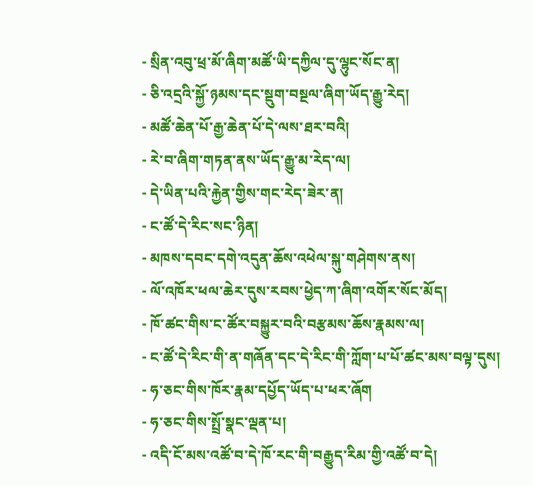- སྲིན་འབུ་ཕྲ་མོ་ཞིག་མཚོ་ཡི་དཀྱིལ་དུ་ལྷུང་སོང་ན།
- ཅི་འདྲའི་སྐྱོ་ཉམས་དང་སྡུག་བསྔལ་ཞིག་ཡོད་རྒྱུ་རེད།
- མཚོ་ཆེན་པོ་རྒྱ་ཆེན་པོ་དེ་ལས་ཐར་བའི།
- རེ་བ་ཞིག་གཏན་ནས་ཡོད་རྒྱུ་མ་རེད་ལ།
- དེ་ཡིན་པའི་རྐྱེན་གྱིས་གང་རེད་ཟེར་ན།
- ང་ཚོ་དེ་རིང་སང་ཉིན།
- མཁས་དབང་དགེ་འདུན་ཆོས་འཕེལ་སྐུ་གཤེགས་ནས།
- ལོ་འཁོར་ཕལ་ཆེར་དུས་རབས་ཕྱེད་ཀ་ཞིག་འགོར་སོང་མོད།
- ཁོ་ཚང་གིས་ང་ཚོར་བསྐྱུར་བའི་བརྩམས་ཆོས་རྣམས་ལ།
- ང་ཚོ་དེ་རིང་གི་ན་གཞོན་དང་དེ་རིང་གི་ཀློག་པ་པོ་ཚང་མས་བལྟ་དུས།
- ཧ་ཅང་གིས་ཁོར་རྣམ་དཔྱོད་ཡོད་པ་ཕར་ཞོག
- ཧ་ཅང་གིས་སྤྲོ་སྣང་ལྡན་པ།
- འདི་ངོ་མས་འཚོ་བ་དེ་ཁོ་རང་གི་བརྒྱུད་རིམ་གྱི་འཚོ་བ་དེ།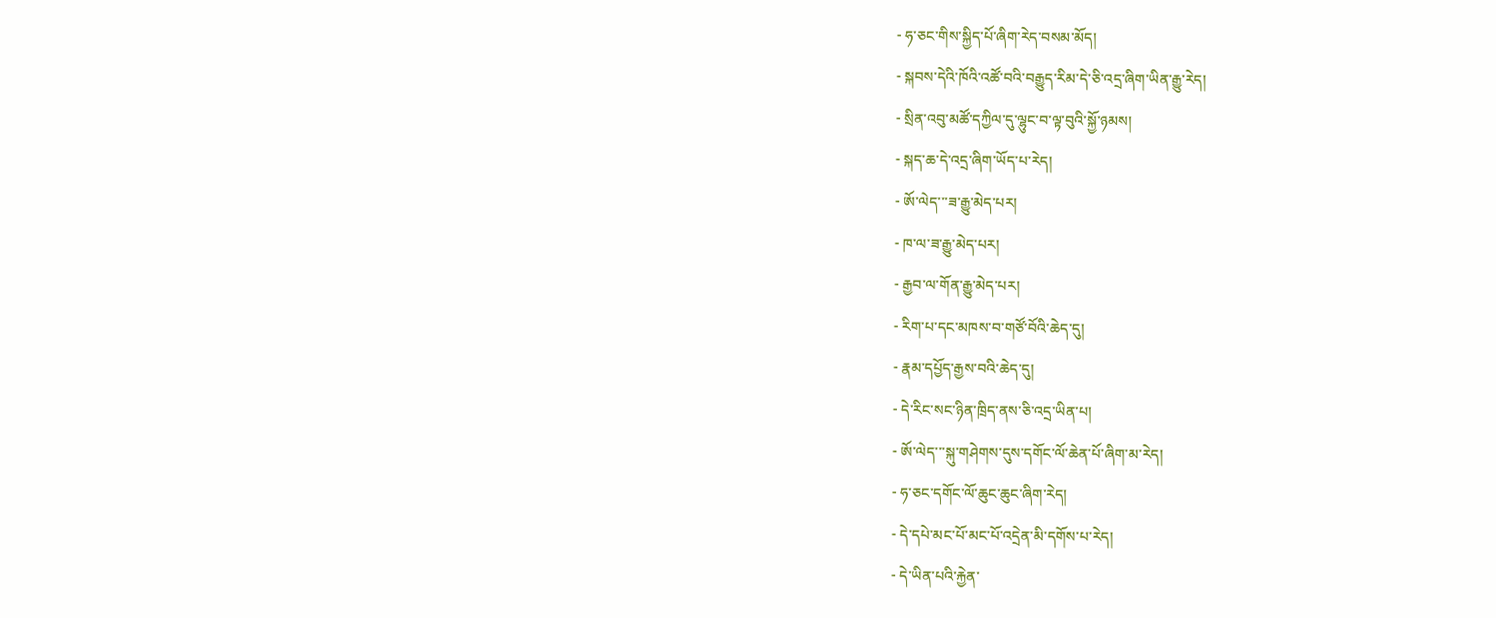- ཧ་ཅང་གིས་སྐྱིད་པོ་ཞིག་རེད་བསམ་མོད།
- སྐབས་དེའི་ཁོའི་འཚོ་བའི་བརྒྱུད་རིམ་དེ་ཅི་འདྲ་ཞིག་ཡིན་རྒྱུ་རེད།
- སྲིན་འབུ་མཚོ་དཀྱིལ་དུ་ལྷུང་བ་ལྟ་བུའི་སྐྱོ་ཉམས།
- སྐད་ཆ་དེ་འདྲ་ཞིག་ཡོད་པ་རེད།
- ཨོ་ལེད་་་ཟ་རྒྱུ་མེད་པར།
- ཁ་ལ་ཟ་རྒྱུ་མེད་པར།
- རྒྱབ་ལ་གོན་རྒྱུ་མེད་པར།
- རིག་པ་དང་མཁས་བ་གཙོ་བོའི་ཆེད་དུ།
- རྣམ་དཔྱོད་རྒྱས་བའི་ཆེད་དུ།
- དེ་རིང་སང་ཉིན་ཁྲིད་ནས་ཅི་འདྲ་ཡིན་པ།
- ཨོ་ལེད་་་སྐུ་གཤེགས་དུས་དགོང་ལོ་ཆེན་པོ་ཞིག་མ་རེད།
- ཧ་ཅང་དགོང་ལོ་ཆུང་ཆུང་ཞིག་རེད།
- དེ་དཔེ་མང་པོ་མང་པོ་འདྲེན་མི་དགོས་པ་རེད།
- དེ་ཡིན་པའི་རྐྱེན་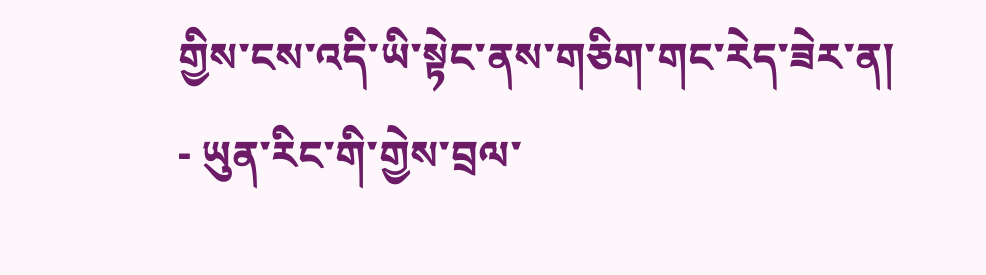གྱིས་ངས་འདི་ཡི་སྟེང་ནས་གཅིག་གང་རེད་ཟེར་ན།
- ཡུན་རིང་གི་གྱེས་བྲལ་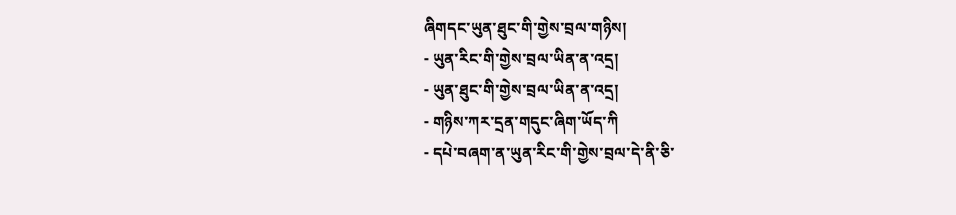ཞིགདང་ཡུན་ཐུང་གི་གྱེས་བྲལ་གཉིས།
- ཡུན་རིང་གི་གྱེས་བྲལ་ཡིན་ན་འདྲ།
- ཡུན་ཐུང་གི་གྱེས་བྲལ་ཡིན་ན་འདྲ།
- གཉིས་ཀར་དྲན་གདུང་ཞིག་ཡོད་ཀི
- དཔེ་བཞག་ན་ཡུན་རིང་གི་གྱེས་བྲལ་དེ་ནི་ཅི་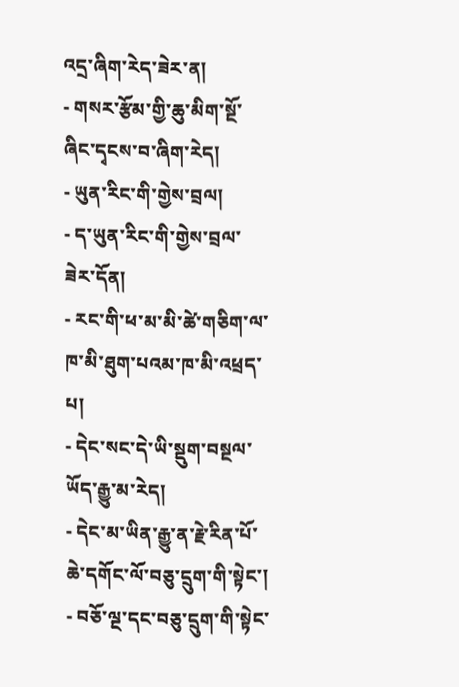འདྲ་ཞིག་རེད་ཟེར་ན།
- གསར་རྩོམ་གྱི་ཆུ་མིག་སྔོ་ཞིང་དྭངས་བ་ཞིག་རེད།
- ཡུན་རིང་གི་གྱེས་བྲལ།
- ད་ཡུན་རིང་གི་གྱེས་བྲལ་ཟེར་དོན།
- རང་གི་ཕ་མ་མི་ཚེ་གཅིག་ལ་ཁ་མི་ཐུག་པའམ་ཁ་མི་འཕྲད་པ།
- དེང་སང་དེ་ཡི་སྡུག་བསྔལ་ཡོད་རྒྱུ་མ་རེད།
- དེང་མ་ཡིན་རྒྱུ་ན་རྗེ་རིན་པོ་ཆེ་དགོང་ལོ་བཅུ་དྲུག་གི་སྟེང་།
- བཅོ་ལྔ་དང་བཅུ་དྲུག་གི་སྟེང་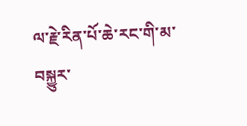ལ་རྗེ་རིན་པོ་ཆེ་རང་གི་མ་བསྐྱུར་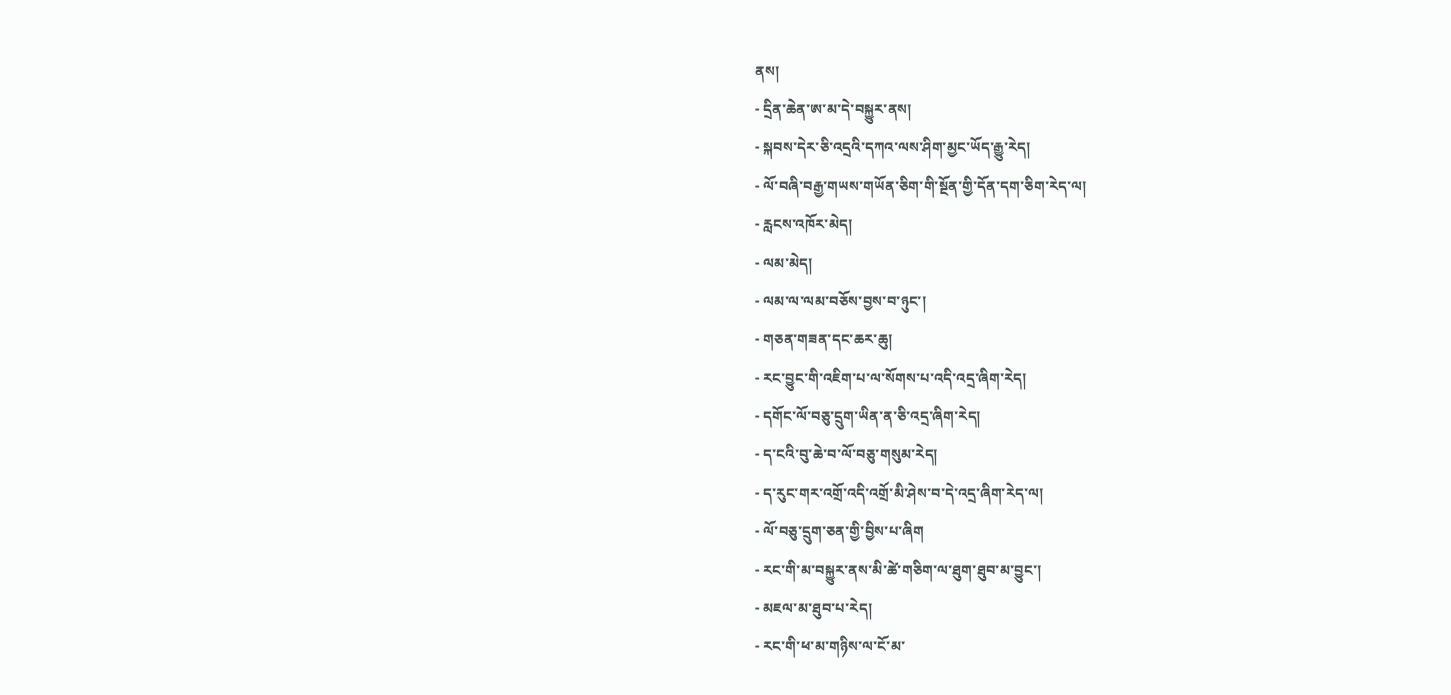ནས།
- དྲིན་ཆེན་ཨ་མ་དེ་བསྐྱུར་ནས།
- སྐབས་དེར་ཅི་འདྲའི་དཀའ་ལས་ཤིག་མྱང་ཡོད་རྒྱུ་རེད།
- ལོ་བཞི་བརྒྱ་གཡས་གཡོན་ཅིག་གི་སྔོན་གྱི་དོན་དག་ཅིག་རེད་ལ།
- རླངས་འཁོར་མེད།
- ལམ་མེད།
- ལམ་ལ་ལམ་བཅོས་བྱས་བ་ཉུང་།
- གཅན་གཟན་དང་ཆར་ཆུ།
- རང་བྱུང་གི་འཇིག་པ་ལ་སོགས་པ་འདི་འདྲ་ཞིག་རེད།
- དགོང་ལོ་བཅུ་དྲུག་ཡིན་ན་ཅི་འདྲ་ཞིག་རེད།
- ད་ངའི་བུ་ཆེ་བ་ལོ་བཅུ་གསུམ་རེད།
- ད་རུང་གར་འགྲོ་འདི་འགྲོ་མི་ཤེས་བ་དེ་འདྲ་ཞིག་རེད་ལ།
- ལོ་བཅུ་དྲུག་ཅན་གྱི་བྱིས་པ་ཞིག
- རང་གི་མ་བསྐྱུར་ནས་མི་ཚེ་གཅིག་ལ་ཐུག་ཐུབ་མ་བྱུང་།
- མཇལ་མ་ཐུབ་པ་རེད།
- རང་གི་ཕ་མ་གཉིས་ལ་ངོ་མ་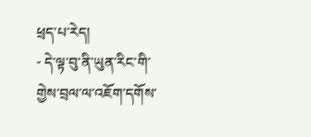ཕྲད་པ་རེད།
- དེ་ལྟ་བུ་ནི་ཡུན་རིང་གི་གྱེས་བྲལ་ལ་འཇོག་དགོས་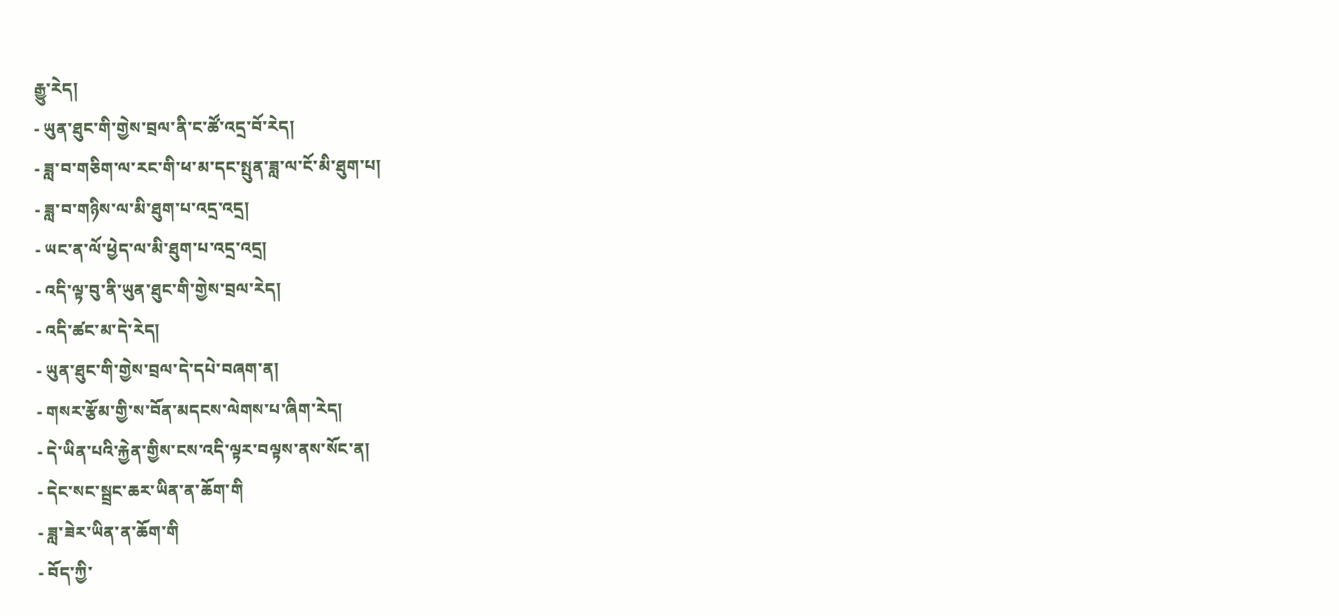རྒྱུ་རེད།
- ཡུན་ཐུང་གི་གྱེས་བྲལ་ནི་ང་ཚོ་འདྲ་བོ་རེད།
- ཟླ་བ་གཅིག་ལ་རང་གི་ཕ་མ་དང་སྤུན་ཟླ་ལ་ངོ་མི་ཐུག་པ།
- ཟླ་བ་གཉིས་ལ་མི་ཐུག་པ་འདྲ་འདྲ།
- ཡང་ན་ལོ་ཕྱེད་ལ་མི་ཐུག་པ་འདྲ་འདྲ།
- འདི་ལྟ་བུ་ནི་ཡུན་ཐུང་གི་གྱེས་བྲལ་རེད།
- འདི་ཚང་མ་དེ་རེད།
- ཡུན་ཐུང་གི་གྱེས་བྲལ་དེ་དཔེ་བཞག་ན།
- གསར་རྩོམ་གྱི་ས་བོན་མདངས་ལེགས་པ་ཞིག་རེད།
- དེ་ཡིན་པའི་རྐྱེན་གྱིས་ངས་འདི་ལྟར་བལྟས་ནས་སོང་ན།
- དེང་སང་སྦྲང་ཆར་ཡིན་ན་ཆོག་གི
- ཟླ་ཟེར་ཡིན་ན་ཆོག་གི
- བོད་ཀྱི་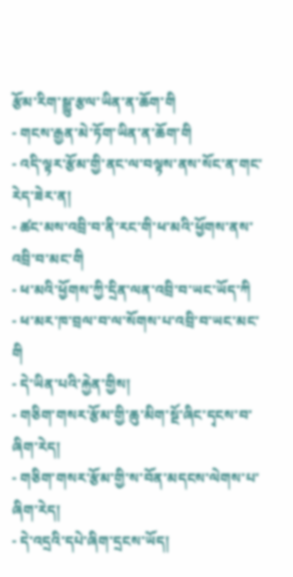རྩོམ་རིག་སྒྱུ་རྩལ་ཡིན་ན་ཆོག་གི
- གངས་རྒྱན་མེ་ཏོག་ཡིན་ན་ཆོག་གི
- འདི་ལྟར་རྩོམ་གྱི་ནང་ལ་བལྟས་ནས་སོང་ན་གང་རེད་ཟེར་ན།
- ཚང་མས་འབྲི་བ་ནི་རང་གི་ཕ་མའི་ཕྱོགས་ནས་འབྲི་བ་མང་གི
- ཕ་མའི་ཕྱོགས་ཀྱི་དྲིན་ལན་འབྲི་བ་ཡང་ཡོད་ཀི
- ཕ་མར་ཁ་བྲལ་བ་ལ་སོགས་པ་འབྲི་བ་ཡང་མང་གི
- དེ་ཡིན་པའི་རྐྱེན་གྱིས།
- གཅིག་གསར་རྩོམ་གྱི་ཆུ་མིག་སྔོ་ཞིང་དྭངས་བ་ཞིག་རེད།
- གཅིག་གསར་རྩོམ་གྱི་ས་བོན་མདངས་ལེགས་པ་ཞིག་རེད།
- དེ་འདྲའི་དཔེ་ཞིག་དྲངས་ཡོད།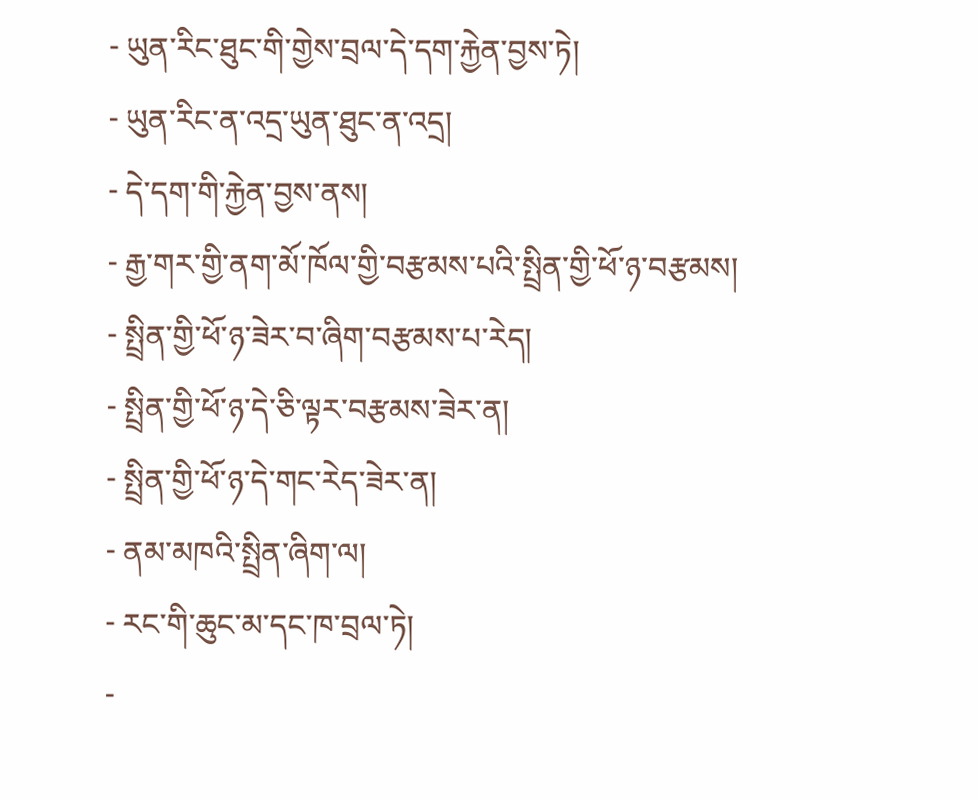- ཡུན་རིང་ཐུང་གི་གྱེས་བྲལ་དེ་དག་རྐྱེན་བྱས་ཏེ།
- ཡུན་རིང་ན་འདྲ་ཡུན་ཐུང་ན་འདྲ།
- དེ་དག་གི་རྐྱེན་བྱས་ནས།
- རྒྱ་གར་གྱི་ནག་མོ་ཁོལ་གྱི་བརྩམས་པའི་སྤྲིན་གྱི་ཕོ་ཉ་བརྩམས།
- སྤྲིན་གྱི་ཕོ་ཉ་ཟེར་བ་ཞིག་བརྩམས་པ་རེད།
- སྤྲིན་གྱི་ཕོ་ཉ་དེ་ཅི་ལྟར་བརྩམས་ཟེར་ན།
- སྤྲིན་གྱི་ཕོ་ཉ་དེ་གང་རེད་ཟེར་ན།
- ནམ་མཁའི་སྤྲིན་ཞིག་ལ།
- རང་གི་ཆུང་མ་དང་ཁ་བྲལ་ཏེ།
-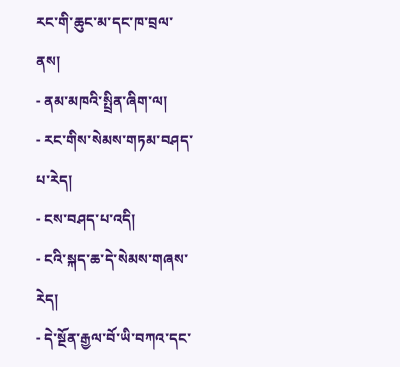རང་གི་ཆུང་མ་དང་ཁ་བྲལ་ནས།
- ནམ་མཁའི་སྤྲིན་ཞིག་ལ།
- རང་གིས་སེམས་གཏམ་བཤད་པ་རེད།
- ངས་བཤད་པ་འདི།
- ངའི་སྐད་ཆ་དེ་སེམས་གཞས་རེད།
- དེ་སྔོན་རྒྱལ་བོ་ཡི་བཀའ་དང་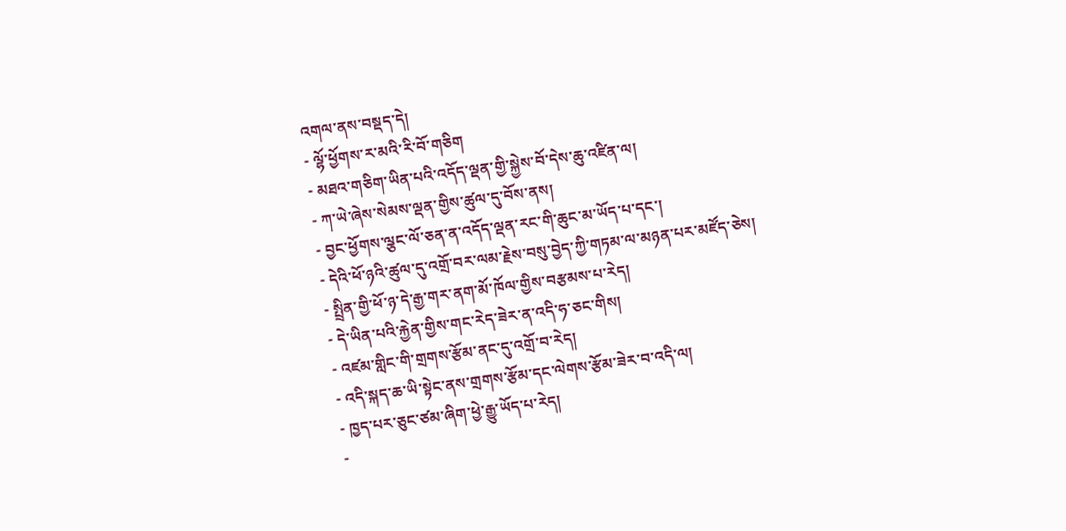འགལ་ནས་བསྡད་དེ།
- ལྷོ་ཕྱོགས་ར་མའི་རི་བོ་གཅིག
- མཐའ་གཅིག་ཡིན་པའི་འདོད་ལྡན་གྱི་སྐྱེས་བོ་དེས་ཆུ་འཛིན་ལ།
- ཀ་ཡེ་ཞེས་སེམས་ལྡན་གྱིས་ཚུལ་དུ་བོས་ནས།
- བྱང་ཕྱོགས་ལྕང་ལོ་ཅན་ན་འདོད་ལྡན་རང་གི་ཆུང་མ་ཡོད་པ་དང་།
- དེའི་ཕོ་ཉའི་ཚུལ་དུ་འགྲོ་བར་ལམ་རྗེས་བསུ་བྱེད་ཀྱི་གཏམ་ལ་མཉན་པར་མཛོད་ཅེས།
- སྤྲིན་གྱི་ཕོ་ཉ་དེ་རྒྱ་གར་ནག་མོ་ཁོལ་གྱིས་བརྩམས་པ་རེད།
- དེ་ཡིན་པའི་རྐྱེན་གྱིས་གང་རེད་ཟེར་ན་འདི་ཧ་ཅང་གིས།
- འཛམ་གླིང་གི་གྲགས་རྩོམ་ནང་དུ་འགྲོ་བ་རེད།
- འདི་སྐད་ཆ་ཡི་སྟེང་ནས་གྲགས་རྩོམ་དང་ལེགས་རྩོམ་ཟེར་བ་འདི་ལ།
- ཁྱད་པར་ཅུང་ཙམ་ཞིག་ཕྱེ་རྒྱུ་ཡོད་པ་རེད།
-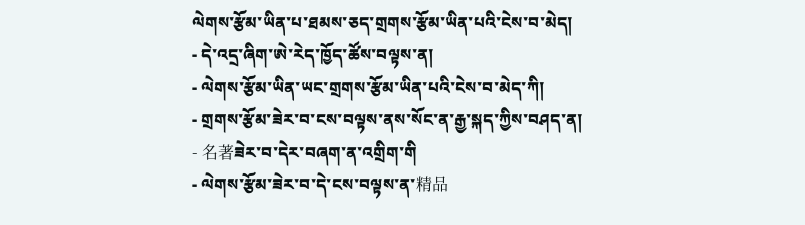ལེགས་རྩོམ་ཡིན་པ་ཐམས་ཅད་གྲགས་རྩོམ་ཡིན་པའི་ངེས་བ་མེད།
- དེ་འདྲ་ཞིག་ཨེ་རེད་ཁྱོད་ཚོས་བལྟས་ན།
- ལེགས་རྩོམ་ཡིན་ཡང་གྲགས་རྩོམ་ཡིན་པའི་ངེས་བ་མེད་ཀི།
- གྲགས་རྩོམ་ཟེར་བ་ངས་བལྟས་ནས་སོང་ན་རྒྱ་སྐད་ཀྱིས་བཤད་ན།
- 名著ཟེར་བ་དེར་བཞག་ན་འགྲིག་གི
- ལེགས་རྩོམ་ཟེར་བ་དེ་ངས་བལྟས་ན་精品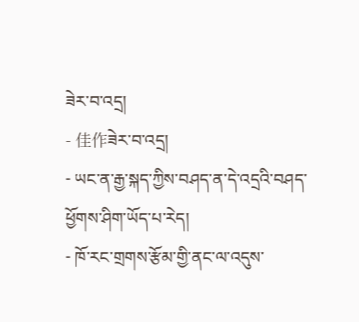ཟེར་བ་འདྲ།
- 佳作ཟེར་བ་འདྲ།
- ཡང་ན་རྒྱ་སྐད་ཀྱིས་བཤད་ན་དེ་འདྲའི་བཤད་ཕྱོགས་ཤིག་ཡོད་པ་རེད།
- ཁོ་རང་གྲགས་རྩོམ་གྱི་ནང་ལ་འདུས་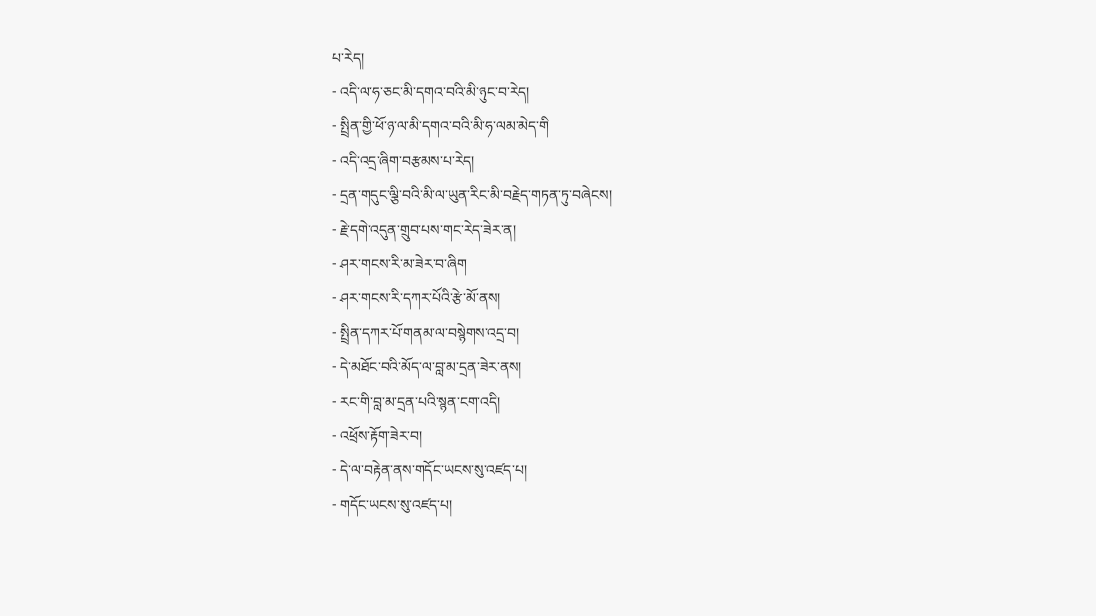པ་རེད།
- འདི་ལ་ཧ་ཅང་མི་དགའ་བའི་མི་ཉུང་བ་རེད།
- སྤྲིན་གྱི་ཕོ་ཉ་ལ་མི་དགའ་བའི་མི་ཧ་ལམ་མེད་གི
- འདི་འདྲ་ཞིག་བརྩམས་པ་རེད།
- དྲན་གདུང་ལྕི་བའི་མི་ལ་ཡུན་རིང་མི་བརྗེད་གཏན་ཏུ་བཞེངས།
- རྗེ་དགེ་འདུན་གྲུབ་པས་གང་རེད་ཟེར་ན།
- ཤར་གངས་རི་མ་ཟེར་བ་ཞིག
- ཤར་གངས་རི་དཀར་པོའི་རྩེ་མོ་ནས།
- སྤྲིན་དཀར་པོ་གནམ་ལ་བསྙེགས་འདྲ་བ།
- དེ་མཐོང་བའི་མོད་ལ་བླ་མ་དྲན་ཟེར་ནས།
- རང་གི་བླ་མ་དྲན་པའི་སྙན་ངག་འདི།
- འཕྲོས་རྟོག་ཟེར་བ།
- དེ་ལ་བརྟེན་ནས་གདོང་ཡངས་སུ་འཛད་པ།
- གདོང་ཡངས་སུ་འཛད་པ།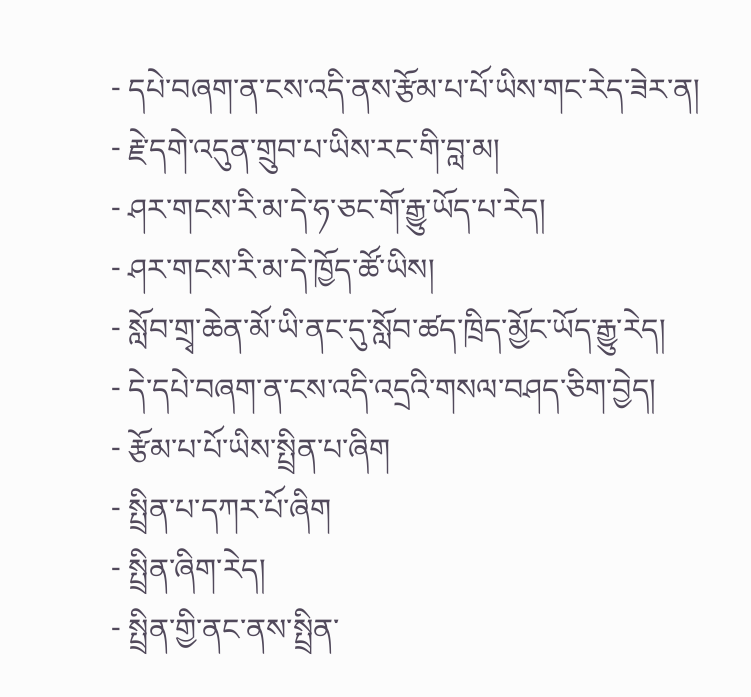- དཔེ་བཞག་ན་ངས་འདི་ནས་རྩོམ་པ་པོ་ཡིས་གང་རེད་ཟེར་ན།
- རྗེ་དགེ་འདུན་གྲུབ་པ་ཡིས་རང་གི་བླ་མ།
- ཤར་གངས་རི་མ་དེ་ཧ་ཅང་གོ་རྒྱུ་ཡོད་པ་རེད།
- ཤར་གངས་རི་མ་དེ་ཁྱོད་ཚོ་ཡིས།
- སློབ་གྲྭ་ཆེན་མོ་ཡི་ནང་དུ་སློབ་ཚད་ཁྲིད་མྱོང་ཡོད་རྒྱུ་རེད།
- དེ་དཔེ་བཞག་ན་ངས་འདི་འདྲའི་གསལ་བཤད་ཅིག་བྱེད།
- རྩོམ་པ་པོ་ཡིས་སྤྲིན་པ་ཞིག
- སྤྲིན་པ་དཀར་པོ་ཞིག
- སྤྲིན་ཞིག་རེད།
- སྤྲིན་གྱི་ནང་ནས་སྤྲིན་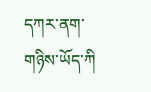དཀར་ནག་གཉིས་ཡོད་ཀི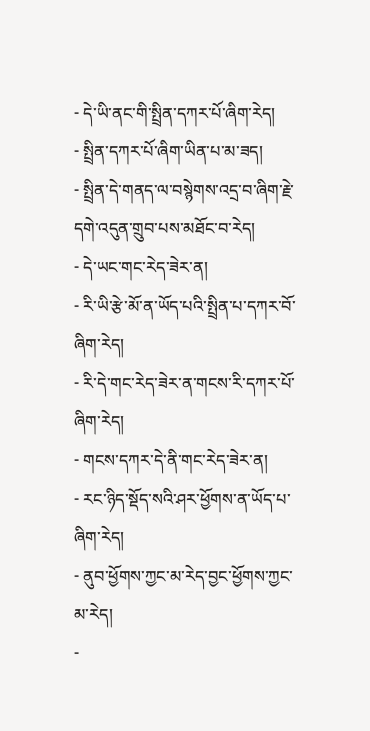- དེ་ཡི་ནང་གི་སྤྲིན་དཀར་པོ་ཞིག་རེད།
- སྤྲིན་དཀར་པོ་ཞིག་ཡིན་པ་མ་ཟད།
- སྤྲིན་དེ་གནད་ལ་བསྙེགས་འདྲ་བ་ཞིག་རྗེ་དགེ་འདུན་གྲུབ་པས་མཐོང་བ་རེད།
- དེ་ཡང་གང་རེད་ཟེར་ན།
- རི་ཡི་རྩེ་མོ་ན་ཡོད་པའི་སྤྲིན་པ་དཀར་བོ་ཞིག་རེད།
- རི་དེ་གང་རེད་ཟེར་ན་གངས་རི་དཀར་པོ་ཞིག་རེད།
- གངས་དཀར་དེ་ནི་གང་རེད་ཟེར་ན།
- རང་ཉིད་སྡོད་སའི་ཤར་ཕྱོགས་ན་ཡོད་པ་ཞིག་རེད།
- ནུབ་ཕྱོགས་ཀྱང་མ་རེད་བྱང་ཕྱོགས་ཀྱང་མ་རེད།
-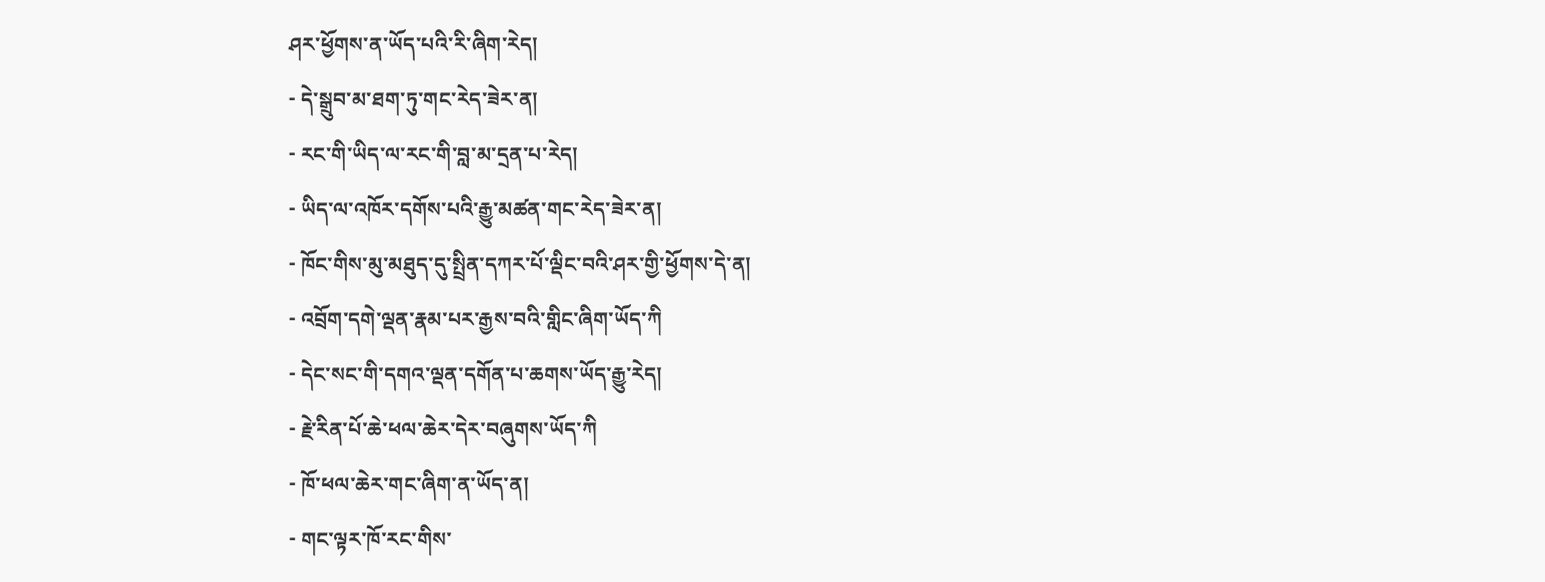ཤར་ཕྱོགས་ན་ཡོད་པའི་རི་ཞིག་རེད།
- དེ་སྒྲུབ་མ་ཐག་ཏུ་གང་རེད་ཟེར་ན།
- རང་གི་ཡིད་ལ་རང་གི་བླ་མ་དྲན་པ་རེད།
- ཡིད་ལ་འཁོར་དགོས་པའི་རྒྱུ་མཚན་གང་རེད་ཟེར་ན།
- ཁོང་གིས་མུ་མཐུད་དུ་སྤྲིན་དཀར་པོ་ལྡིང་བའི་ཤར་གྱི་ཕྱོགས་དེ་ན།
- འབྲོག་དགེ་ལྡན་རྣམ་པར་རྒྱས་བའི་གླིང་ཞིག་ཡོད་ཀི
- དེང་སང་གི་དགའ་ལྡན་དགོན་པ་ཆགས་ཡོད་རྒྱུ་རེད།
- རྗེ་རིན་པོ་ཆེ་ཕལ་ཆེར་དེར་བཞུགས་ཡོད་ཀི
- ཁོ་ཕལ་ཆེར་གང་ཞིག་ན་ཡོད་ན།
- གང་ལྟར་ཁོ་རང་གིས་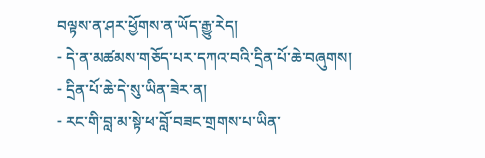བལྟས་ན་ཤར་ཕྱོགས་ན་ཡོད་རྒྱུ་རེད།
- དེ་ན་མཚམས་གཅོད་པར་དཀའ་བའི་དྲིན་པོ་ཆེ་བཞུགས།
- དྲིན་པོ་ཆེ་དེ་སུ་ཡིན་ཟེར་ན།
- རང་གི་བླ་མ་སྟེ་ཕ་བློ་བཟང་གྲགས་པ་ཡིན་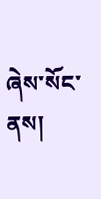ཞེས་སོང་ནས།